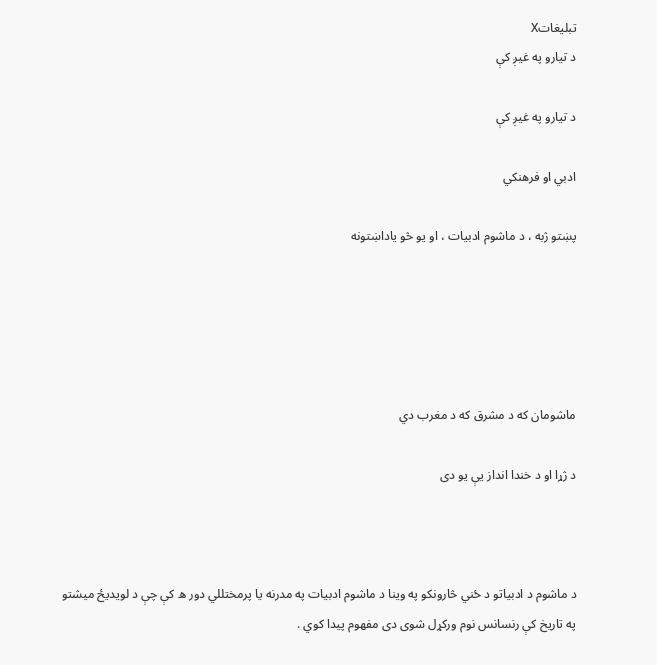تبليغاتX
د تيارو په غيږ كې

د تيارو په غيږ كې

ادبي او فرهنکي

پښتو ژبه ، د ماشوم ادبيات ، او يو څو ياداښتونه





ماشومان كه د مشرق كه د مغرب دي

د ژړا او د خندا انداز يې يو دى



د ماشوم د ادبياتو د ځني څارونكو په وينا د ماشوم ادبيات په مدرنه يا پرمختللي دور ه كې چې د لويديځ ميشتو په تاريخ كې رنسانس نوم وركړل شوى دى مفهوم پيدا كوي .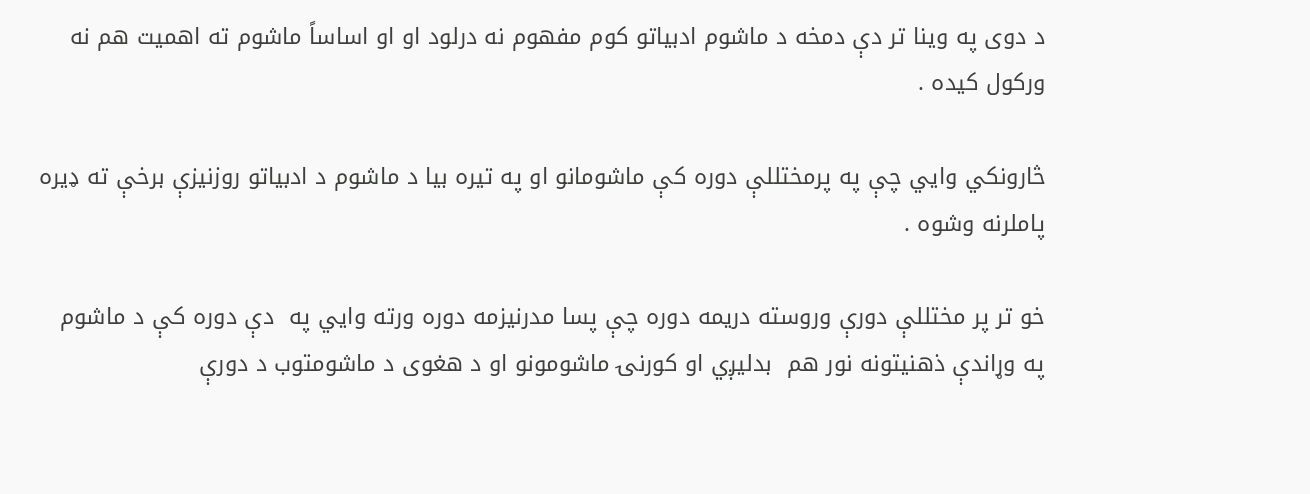د دوى په وينا تر دې دمخه د ماشوم ادبياتو كوم مفهوم نه درلود او او اساساً ماشوم ته اهميت هم نه وركول كيده .

څارونكي وايي چې په پرمختللې دوره كې ماشومانو او په تيره بيا د ماشوم د ادبياتو روزنيزې برخې ته ډيره پاملرنه وشوه .

خو تر پر مختللې دورې وروسته دريمه دوره چې پسا مدرنيزمه دوره ورته وايي په  دې دوره كې د ماشوم په وړاندې ذهنيتونه نور هم  بدليږي او كورنۍ ماشومونو او د هغوى د ماشومتوب د دورې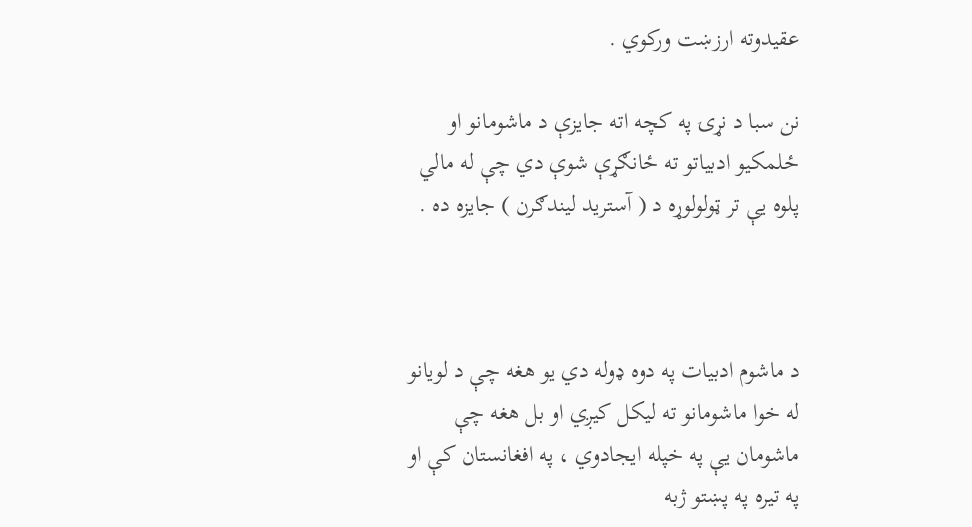عقيدوته ارزښت وركوي .

نن سبا د نړۍ په كچه اته جايزې د ماشومانو او ځلمكيو ادبياتو ته ځانګړې شوې دي چې له مالي پلوه يې تر ټولولوړه د ( آستريد ليندګرن ) جايزه ده .



د ماشوم ادبيات په دوه ډوله دي يو هغه چې د لويانو له خوا ماشومانو ته ليكل كيږي او بل هغه چې ماشومان يې په خپله ايجادوي ، په افغانستان كې او په تيره په پښتو ژبه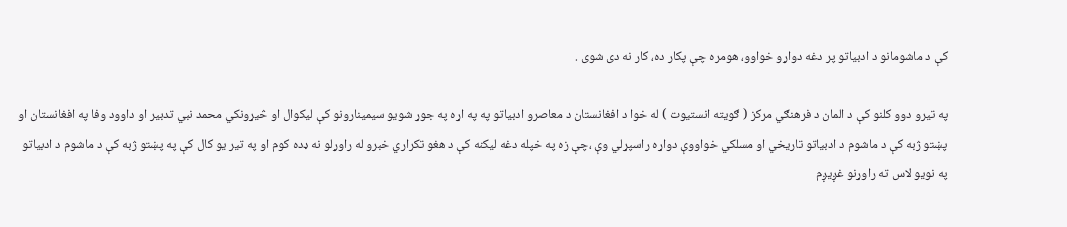كې د ماشومانو د ادبياتو پر دغه دواړو خواوو، هومره چې پكار ده، كار نه دى شوى .

په تيرو دوو كلنو كې د المان د فرهنګي مركز ( ګويته انستيوت ) له خوا د افغانستان د معاصرو ادبياتو په په اړه په جوړ شويو سيمينارونو كې ليكوال او څيړونكي محمد نبي تدبير او داوود وفا په افغانستان او پښتو ژبه كې د ماشوم د ادبياتو تاريخي او مسلكي خواووې دواړه راسپړلي وې ،چې زه په خپله دغه ليكنه كې د هغو تكراري خبرو له راوړلو نه ډده كوم او په تير يو كال كې په پښتو ژبه كې د ماشوم د ادبياتو په نويو لاس ته راوړنو غږيږم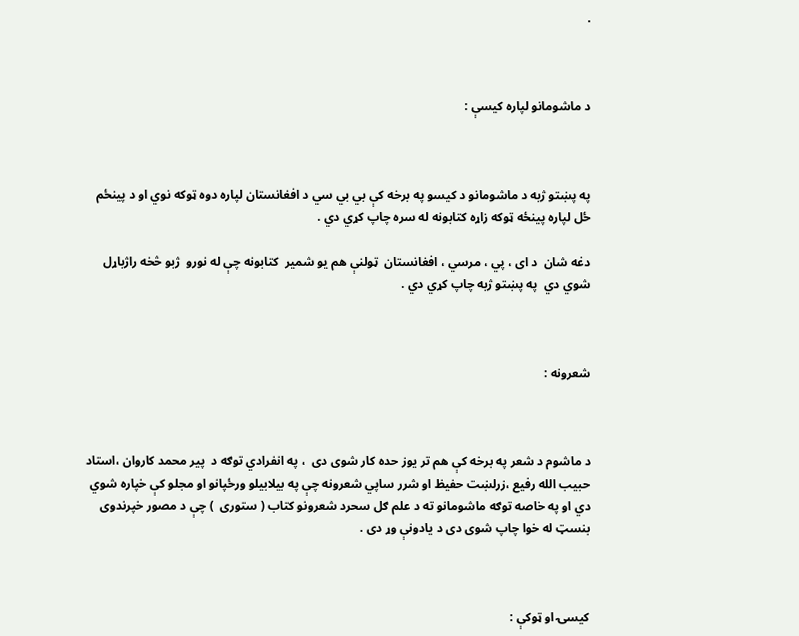.



د ماشومانو لپاره كيسې :



په پښتو ژبه د ماشومانو د كيسو په برخه كې بي بي سي د افغانستان لپاره دوه ټوكه نوي او د پينځم ځل لپاره پينځه ټوكه زاړه كتابونه له سره چاپ كړي دي .

دغه شان  د اى ، پي ، مرسي ، افغانستان  ټولنې هم يو شمير  كتابونه چې له نورو  ژبو څخه راژباړل شوي دي  په پښتو ژبه چاپ كړي دي .



شعرونه :



د ماشوم د شعر په برخه كې هم تر يوز حده كار شوى دى  ، په انفرادي توګه د  پير محمد كاروان ،استاد حبيب الله رفيع ،زرلښت حفيظ او شرر ساپي شعرونه چې په بيلابيلو ورځپانو او مجلو كې خپاره شوي دي او په خاصه توګه ماشومانو ته د علم ګل سحرد شعرونو كتاب ( ستورى  ) چې د مصور خپرندوى بنسټ له خوا چاپ شوى دى د يادونې وړ دى .



كيسۍ او ټوكې :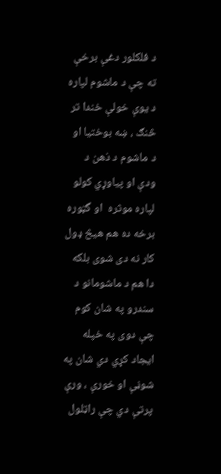د فلكلور دغې برخې ته چې د ماشوم لپاره د يوې خولې خندا تر څنګ ، ښه بوختيا او د ماشوم د ذهن د ودې او پياوړي كولو لپاره موثره  او گټوره برخه ده هم هيڅ ډول كار نه دى شوى بلكه دا هم د ماشومانو د سندرو په شان كوم چې دوى په خپله ايجاد كړي دي شان په شوڼې او خورې ، ورې پرتې دي چې راټلول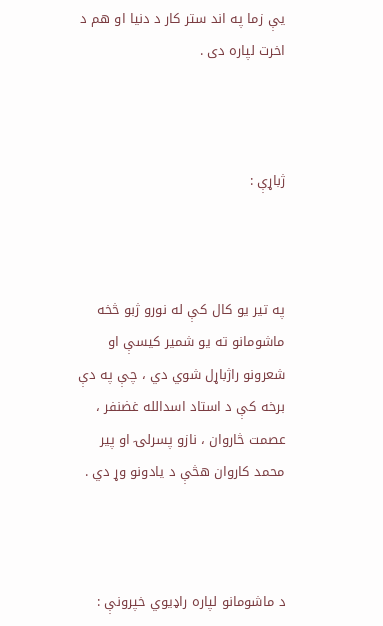يې زما په اند ستر كار د دنيا او هم د اخرت لپاره دى .



ژباړې :



په تير يو كال كې له نورو ژبو څخه ماشومانو ته يو شمير كيسې او شعرونو راژباړل شوي دي ، چې په دې برخه كې د استاد اسدالله غضنفر ، عصمت څاروان ، نازو پسرلۍ او پير محمد كاروان هڅې د يادونو وړ دي .



د ماشومانو لپاره راډيوي خپرونې :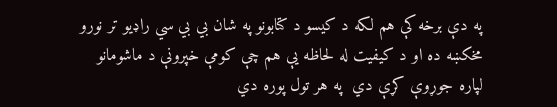په دې برخه كې هم لكه د كيسو د كتابونو په شان بي بي سي راډيو تر نورو مخكښه ده او د كيفيت له لحاظه يې هم چې كومې خپرونې د ماشومانو لپاره جوړوې كړې دي  په هر تول پوره دي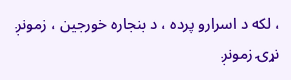، لكه د اسرارو پرده ، د بنجاره خورجين ، زمونږ نړۍ زمونږ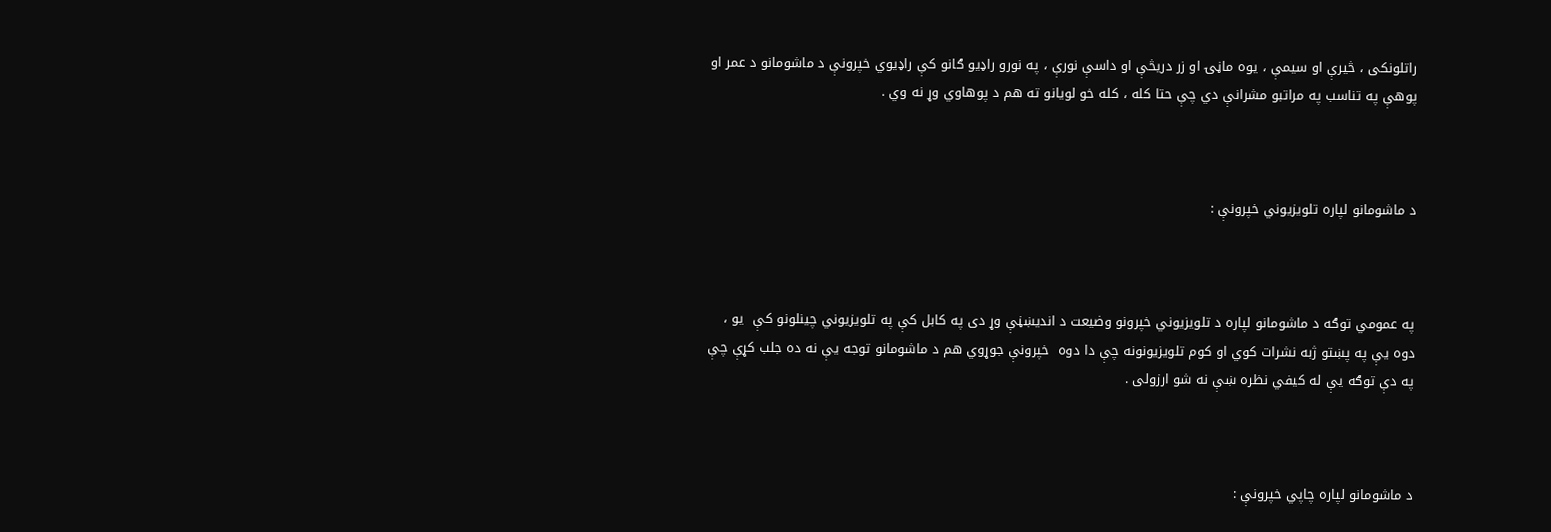راتلونكى ، څيرې او سيمې ، يوه ماڼۍ او زر دريڅې او داسې نورې ، په نورو راډيو ګانو كې راډيوي خپرونې د ماشومانو د عمر او پوهې په تناسب په مراتبو مشرانې دي چې حتا كله ، كله خو لويانو ته هم د پوهاوي وړ نه وي .



د ماشومانو لپاره تلويزيوني خپرونې :



په عمومي توګه د ماشومانو لپاره د تلويزيوني خپرونو وضيعت د انديښڼې وړ دى په كابل كې په تلويزيوني چينلونو كې  يو ، دوه يې په پښتو ژبه نشرات كوي او كوم تلويزيونونه چې دا دوه  خپرونې جوړوي هم د ماشومانو توجه يې نه ده جلب كړې چې په دې توګه يې له كيفي نظره ښې نه شو ارزولى .



د ماشومانو لپاره چاپي خپرونې :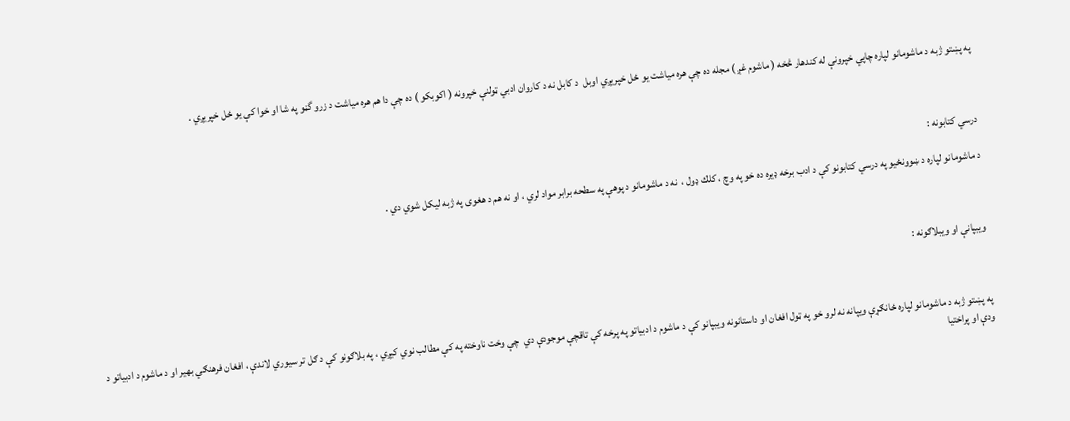په پښتو ژبه د ماشومانو لپاره چاپي خپرونې له كندهار څخه ( ماشوم غږ ) مجله ده چې هره مياشت يو ځل خپريږي اوبل  د كابل نه د كاروان ادبي ټولنې خپرونه ( اكوبكو ) ده چې دا هم هره مياشت د زرو گڼو په شا او خوا كې يو ځل خپريږي .



درسي كتابونه :

د ماشومانو لپاره د ښوونځيو په درسي كتابونو كې د ادب برخه ډيره ده خو په وچ ، كلك ډول ،  نه د ماشومانو د پوهې په سطحه برابر مواد لري ، او نه هم د هغوى په ژبه ليكل شوي دي .



ويبپانې او ويبلاګونه :



په پښتو ژبه د ماشومانو لپاره ځانګړې ويپانه نه لرو خو په ټول افغان او داستانونه ويبپانو كې د ماشوم د ادبياتو په پرخه كې تاقچې موجودې دي  چې وخت ناوخته په كې مطالب نوي كيږي ، په بلاګونو كې د ګل تر سيوري لاندې ، افغان فرهنګي بهير او د ماشوم د ادبياتو د ودې او پراختيا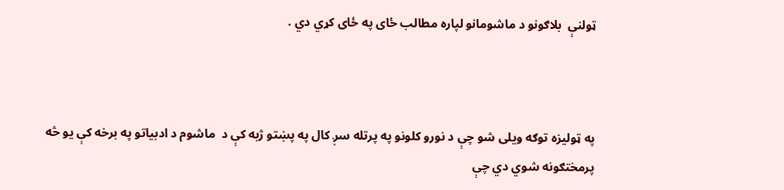ټولنې  بلاګونو د ماشومانو لپاره مطالب ځاى په ځاى كړي دي .



په ټوليزه توګه ويلى شو چې د نورو كلونو په پرتله سږ كال په پښتو ژبه كې د  ماشوم د ادبياتو په برخه كې يو څه پرمختګونه شوي دي چې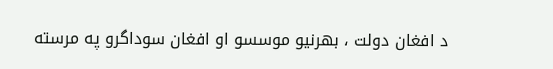د افغان دولت ، بهرنيو موسسو او افغان سوداگرو په مرسته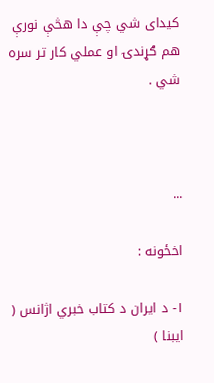كيداى شي چې دا هڅې نورې هم ګړندۍ او عملي كار تر سره شي .



...

اخځونه :

۱- د ايران د كتاب خبري اژانس ( ايبنا )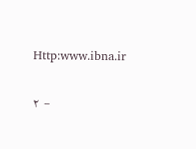Http:www.ibna.ir

۲ –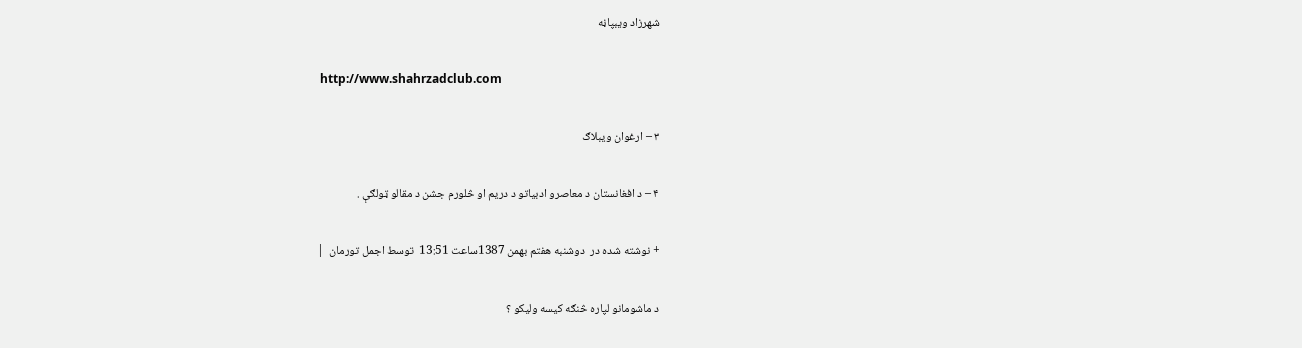شهرزاد ويبپاڼه

 http://www.shahrzadclub.com

۳ – ارغوان ويبلاګ

۴ – د افغانستان د معاصرو ادبياتو د دريم او څلورم جشن د مقالو ټولګې .

+ نوشته شده در  دوشنبه هفتم بهمن 1387ساعت 13:51  توسط اجمل تورمان  |

د ماشومانو لپاره څنګه كيسه وليكو ؟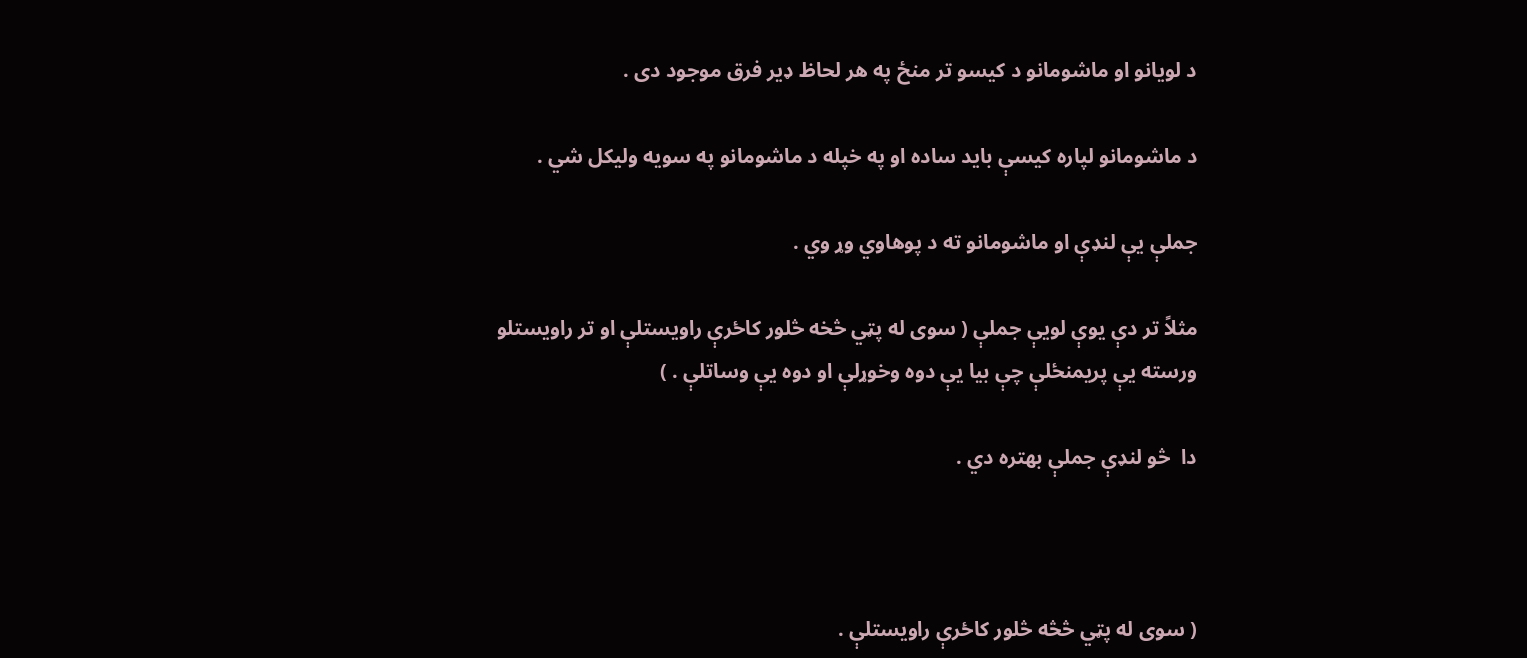د لويانو او ماشومانو د كيسو تر منځ په هر لحاظ ډير فرق موجود دى .

د ماشومانو لپاره كيسې بايد ساده او په خپله د ماشومانو په سويه وليكل شي .

جملې يې لنډې او ماشومانو ته د پوهاوي وړ وي .

مثلاً تر دې يوې لويې جملې ( سوى له پټي څخه څلور كاځرې راويستلې او تر راويستلو ورسته يې پريمنځلې چې بيا يې دوه وخوړلې او دوه يې وساتلې . )

دا  څو لنډې جملې بهتره دي .



( سوى له پټي څڅه څلور كاځرې راويستلې .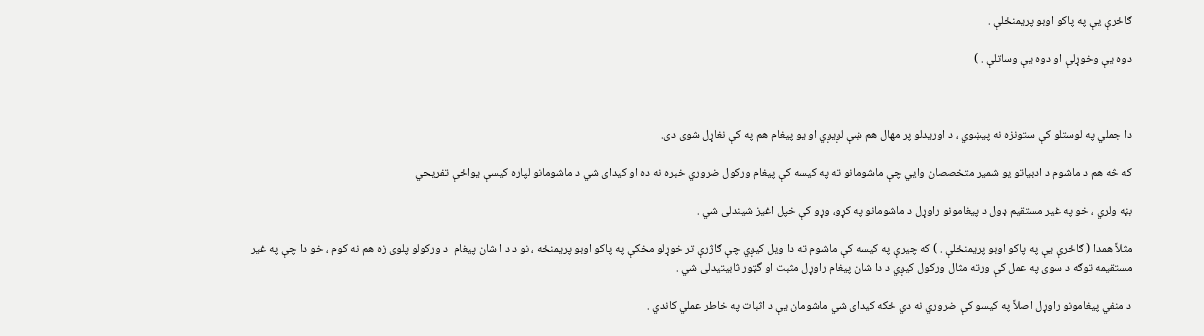ګاځرې يې په پاكو اوبو پريمنځلې .

دوه يې وخوړلې او دوه يې وساتلې . )



دا جملي په لوستلو كې ستونزه نه پيښوي ، د اوريدلو پر مهال هم ښې لږيږي او يو پيغام هم په كې نغاړل شوى دى.

كه څه هم د ماشوم د ادبياتو يو شمير متخصصان وايي چې ماشومانو ته په كيسه كې پيغام وركول ضروري خبره نه ده او كيداى شي د ماشومانو لپاره كيسې يواځې تفريحي

بڼه ولري ، خو په غير مستقيم ډول د پيغامونو راوړل د ماشومانو په كړو، وړو كې خپل اغيز شيندلى شي .

مثلاً همدا ( ګاځرې يې په پاكو اوبو پريمنځلې . ) كه چيرې په كيسه كې ماشوم ته دا ويل كيږي چې ګاژرې تر خوړلو مخكې په پاكو اوبو پريمنځه ، نو د د ا شان پيغام  د وركولو پلوى زه هم نه كوم ، خو دا چې په غير مستقيمه توګه د سوى په عمل كې ورته مثال وركول كيږي د دا شان پيغام راوړل مثبت او گټور ثابيتيدلى شي .

د منفي پيغامونو راوړل اصلاً په كيسو كې ضروري نه دي ځكه كيداى شي ماشومان يې د اثبات په خاطر عملي كاندي .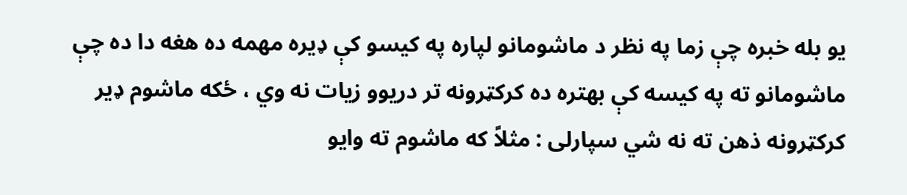يو بله خبره چې زما په نظر د ماشومانو لپاره په كيسو كې ډيره مهمه ده هغه دا ده چې ماشومانو ته په كيسه كې بهتره ده كركټرونه تر دريوو زيات نه وي ، ځكه ماشوم ډير كركټرونه ذهن ته نه شي سپارلى : مثلاً كه ماشوم ته وايو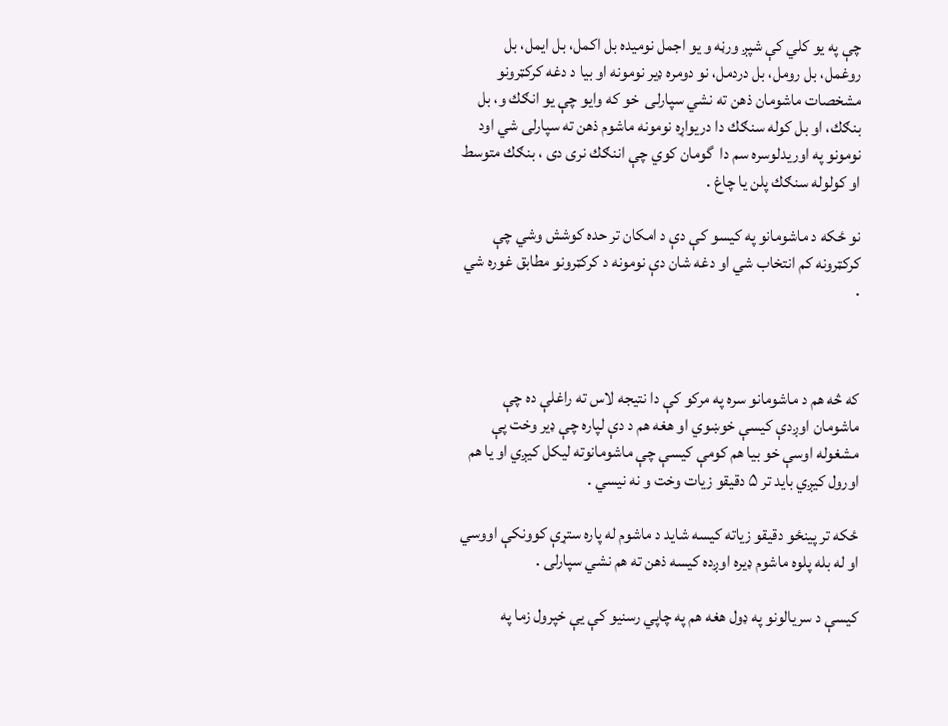چې په يو كلي كې شپږ ورڼه و يو اجمل نوميده بل اكمل، بل ايمل، بل روغمل، بل رومل، بل دردمل، نو دومره ډير نومونه او بيا د دغه كركټرونو مشخصات ماشومان ذهن ته نشي سپارلى  خو كه وايو چې يو انګك و، بل بنګك، او بل كوله سنګك دا دريواړه نومونه ماشوم ذهن ته سپارلى شي اود نومونو په اوريدلوسره سم دا  گومان كوي چې اننګك نرى دى ، بنګك متوسط او كولوله سنګك پلن يا چاغ .

نو ځكه د ماشومانو په كيسو كې دې د امكان تر حده كوشش وشي چې كركټرونه كم انتخاب شي او دغه شان دې نومونه د كركټرونو مطابق غوره شي .



كه څه هم د ماشومانو سره په مركو كې دا نتيجه لاس ته راغلې ده چې ماشومان اوږدې كيسې خوښوي او هغه هم د دې لپاره چې ډير وخت پې مشغوله اوسې خو بيا هم كومې كيسې چې ماشومانوته ليكل كيږي او يا هم اورول كيږي بايد تر ۵ دقيقو زيات وخت و نه نيسي .

ځكه تر پينځو دقيقو زياته كيسه شايد د ماشوم له پاره ستړې كوونكې اووسي او له بله پلوه ماشوم ډيره اوږده كيسه ذهن ته هم نشي سپارلى .

كيسې د سريالونو په ډول هغه هم په چاپي رسنيو كې يې خپرول زما په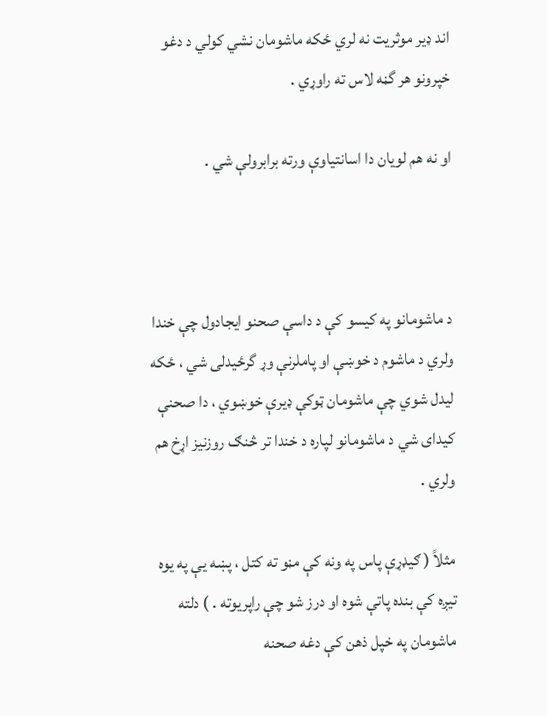اند ډير موثريت نه لري ځكه ماشومان نشي كولي د دغو خپرونو هر گڼه لاس ته راوړي .

او نه هم لويان دا اسانتياوې ورته برابرولې شي .



د ماشومانو په كيسو كې د داسې صحنو ايجادول چې خندا ولري د ماشوم د خوښې او پاملرنې وړ گرځيدلى شي ، ځكه ليدل شوي چې ماشومان ټوكې ډيرې خوښوي ، دا صحنې كيداى شي د ماشومانو لپاره د خندا تر څنګ روزنيز اړخ هم ولري .

مثلاً ( ګيډړې پاس په ونه كې مڼو ته كتل ، پښه يې په يوه تيږه كې بنده پاتې شوه او درز شو چې راپريوته . ) دلته ماشومان په خپل ذهن كې دغه صحنه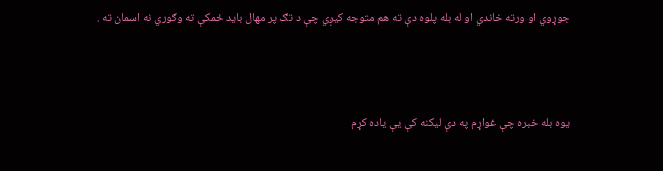جوړوي او ورته خاندي او له بله پلوه دې ته هم متوجه كيږي چې د تګ پر مهال بايد ځمكې ته وګوري نه اسمان ته .



يوه بله خبره چې غواړم په دې ليكنه كې يې ياده كړم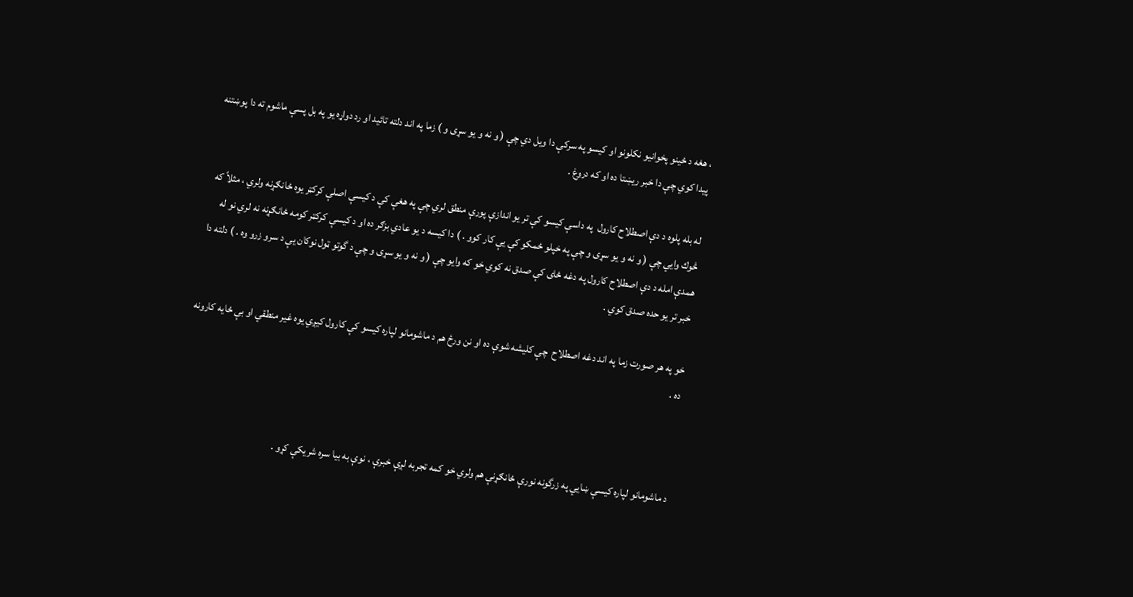، هغه د ځينو پخوانيو نكلونو او كيسو په سركې دا ويل دي چې ( و نه و يو سړى و ) زما په اند دلته تائيد او رد دواړه يو په بل پسې ماشوم ته دا پوښتنه پيدا كوي چې دا خبر ريښتا ده او كه دروغ .

له بله پلوه د دې اصطلاح كارول  په داسې كيسو كې تر يو اندازې پورې منطق لري چې په هغې كې د كيسې اصلې كركټر يوه ځانګړنه ولري ، مثلاً كه څوك وايي چې ( و نه و يو سړى و چې په خپلو ځمكو كې يې كار كوو . ) دا كيسه د يو عادي بزګر ده او د كيسې كركټر كومه ځانګړنه نه لري نو له همدې امله د دې اصطلاح كارول په دغه ځاى كې صدق نه كوي خو كه وايو چې ( و نه و يو سړى و چې د گوتو ټول نوكان يې د سرو زرو وه . ) دلته دا خبر تر يو حده صدق كوي .

خو په هر صورت زما په اند دغه اصطلاح  چې كليشه شوې ده او نن ورځ هم د ماشومانو لپاره كيسو كې كارول كيږي يوه غير منطقي او بې ځايه كارونه ده .



د ماشومانو لپاره كيسې ښايي په زرگونه نورې ځانګړنې هم ولري خو كمه تجربه لږې خبرې ، نوې به بيا سره شريكې كړو .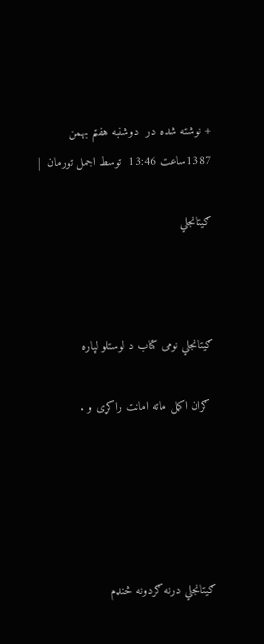+ نوشته شده در  دوشنبه هفتم بهمن 1387ساعت 13:46  توسط اجمل تورمان  |

ګيتانجلي



ګيتانجلي نومى كتاب د لوستلو لپاره

 ګران اكمل ماته امانت راكړى و .





ګيتانجلي درنه ګردونه څنډم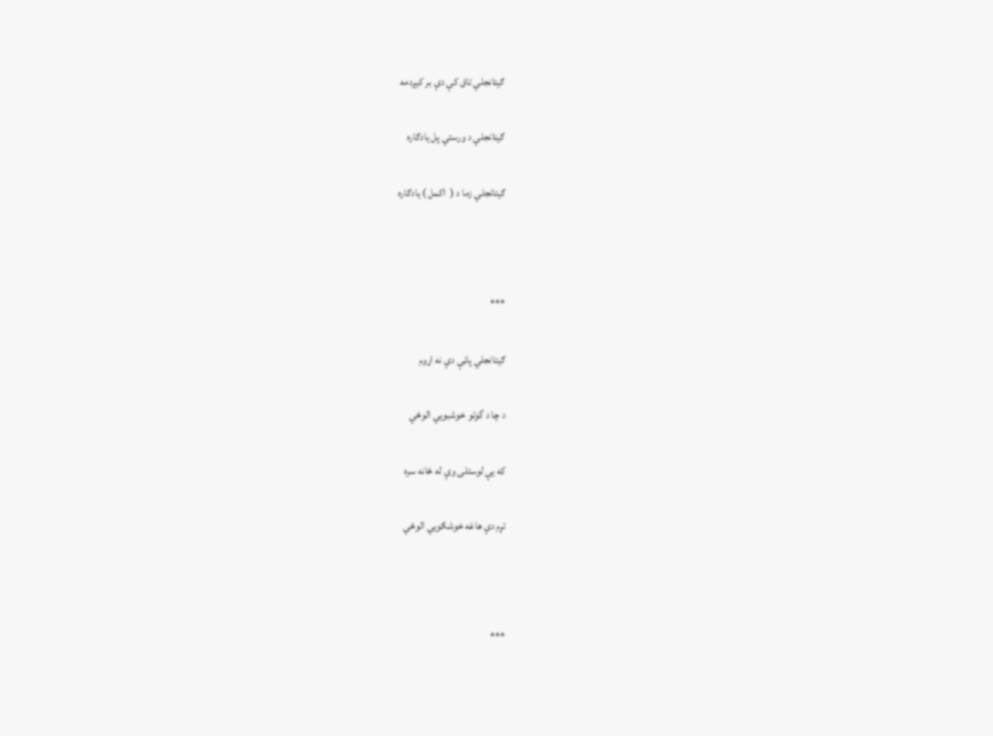ګيتانجلي تاق كې دې بر كيږدمه

ګيتانجلي د ورستي پل يادګاره

ګيتانجلي زما د (  اكمل ) يادګاره



***

ګيتانجلي پاڼې دې نه اړوم

د چا د گوتو خوشبويي الوځي

كه يې لوستلى وې له ځانه سره

تړم دې هاغه خوشګويي الوځي



***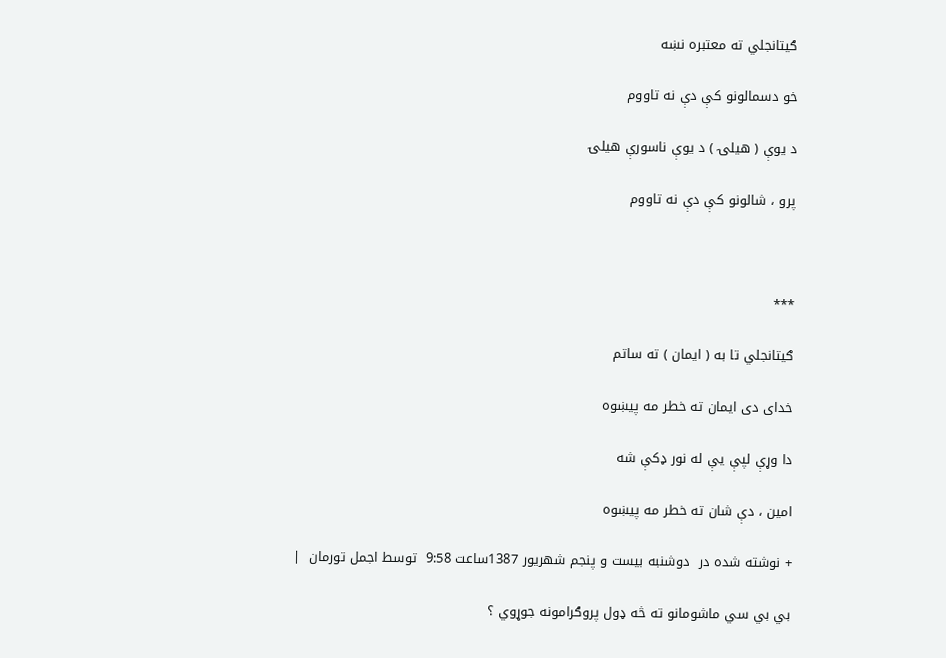ګيتانجلي ته معتبره نښه

خو دسمالونو كې دې نه تاووم

د يوې ( هيلۍ ) د يوې ناسورې هيلۍ

پرو ، شالونو كې دې نه تاووم



***

ګيتانجلي تا به ( ايمان ) ته ساتم

خداى دى ايمان ته خطر مه پيښوه

دا وړې لپې يې له نور ډكې شه

امين ، دې شان ته خطر مه پيښوه

+ نوشته شده در  دوشنبه بیست و پنجم شهریور 1387ساعت 9:58  توسط اجمل تورمان  |

بي بي سي ماشومانو ته څه ډول پروګرامونه جوړوي ؟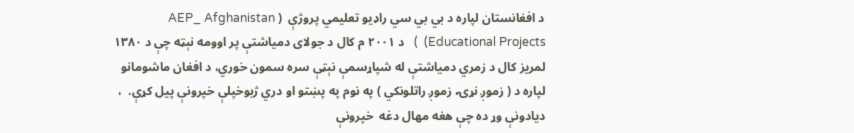د افغانستان لپاره د بي بي سي راډيو تعليمي پروژې  ( AEP_ Afghanistan Educational Projects)  )   د ٢٠٠١ م کال د جولای دمياشتې پر اوومه نېټه چې د ١٣٨٠ لمريز کال د زمري دمياشتې له شپاړسمې نېټې سره سمون خوري، د افغان ماشومانو لپاره د ( زموږ نړۍ، زموږ راتلونکي ) په نوم په پښتو او دري ژبوخپلې خپرونې پيل کړې.  ، ديادونې وړ ده چې هغه مهال دغه  خپرونې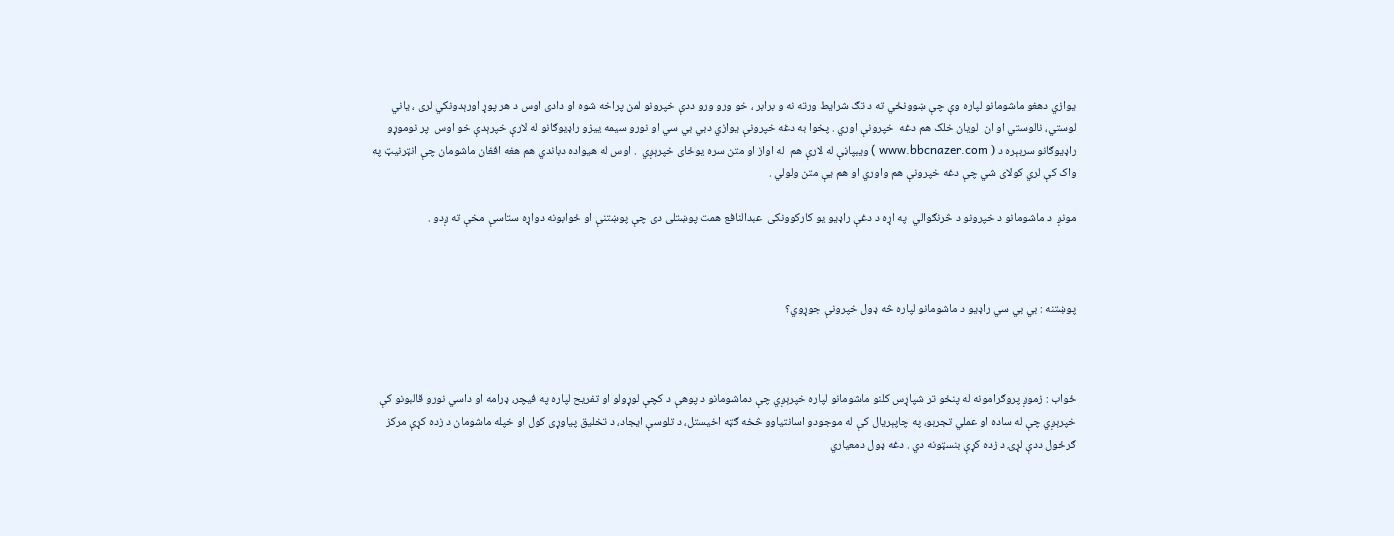يوازي دهغو ماشومانو لپاره وې چې ښوونځي ته د تګ شرايط ورته نه و برابر ، خو ورو ورو ددې خپرونو لمن پراخه شوه او دادی اوس د هر پوړ اورېدونکي لرى ، ياني لوستي، نالوستي او ان  لويان خلک هم دغه  خپرونې اوري . پخوا به دغه خپرونې يوازي دبي بي سي او نورو سيمه ييزو راډيوګانو له لارې خپرېدې خو اوس  پر نوموړو راډيوګانو سربېره د ( www.bbcnazer.com ) ويبپاڼې له لارې هم  له اواز او متن سره يوځای خپرېږي  . اوس له هيواده دباندي هم هغه افغان ماشومان چې انټرنيټ په واک کې لري کولای شي چې دغه خپرونې هم واوري او هم يې متن ولولي .

مونږ  د ماشومانو د خپرونو د څرنګوالي  په اړه د دغې راډيو يو كاركوونكى  عبدالنافع همت پوښتلى دى چې پوښتنې او ځوابونه دواړه ستاسې مخې ته ږدو .



پوښتنه : بي بي سي راډيو د ماشومانو لپاره څه ډول خپرونې جوړوي؟



ځواب : زموږ پروګرامونه له پنځو تر شپاړس کلنو ماشومانو لپاره خپرېږي چې دماشومانو د پوهې د کچې لوړولو او تفريح لپاره په فيچر، ډرامه او داسي نورو قالبونو کې خپرېږي چې له ساده او عملي تجربو، په چاپېريال کې له موجودو اسانتياوو څخه ګټه اخيستل، د تلوسې ايجاد، د تخليق پياوړی کول او خپله ماشومان د زده کړې مرکز ګرځول ددې لړۍ د زده کړې بنسټونه دي . دغه ډول دمعياري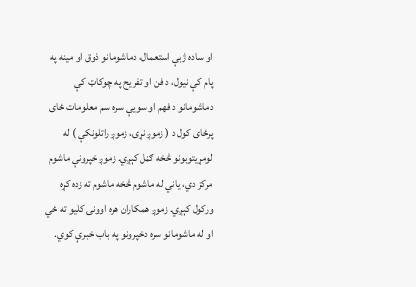او ساده ژبې استعمال، دماشومانو ذوق او مينه په پام کې نيول، د فن او تفريح په چوکاټ کې دماشومانو د فهم او سويې سره سم معلومات ځای پرځای کول د ( زموږ نړۍ، زموږ راتلونکې ) له لومړيتوبونو څخه ګڼل کېږي. زموږ خپرونې ماشوم مرکز دي، ياني له ماشوم څخه ماشوم ته زده کړه ورکول کېږي. زموږ همکاران هره اوونۍ کليو ته ځي او له ماشومانو سره دخپرونو په باب خبرې کوي.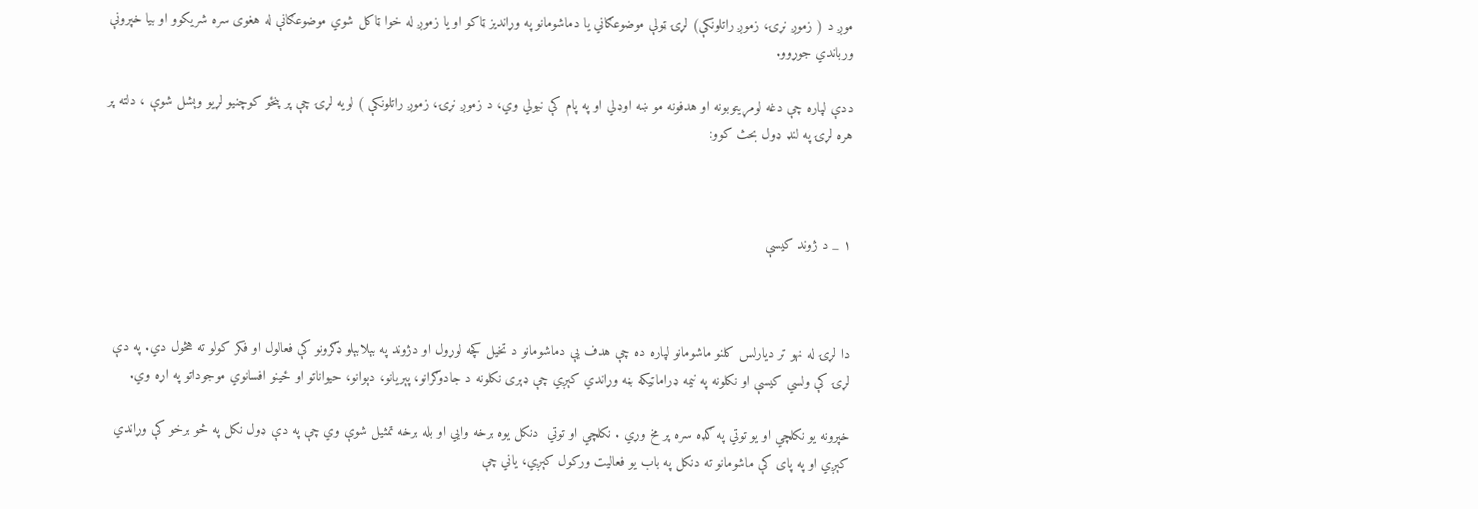موږ د ( زموږ نړۍ، زموږ راتلونکې) لړۍ ټولې موضوعګاني يا دماشومانو په وړانديز ټاکو او يا زموږ له خوا ټاکل شوي موضوعګانې له هغوی سره شريکوو او بيا خپرونې ورباندي جوړوو.

ددې لپاره چې دغه لومړيتوبونه او هدفونه مو ښه اوډلي او په پام کې نيولي وي، د زموږ نړۍ، زموږ راتلونکې ) لويه لړۍ چې پر پنځو کوچنيو لړيو وېشل شوې ، دلته پر هره لړۍ په لنډ ډول بحث کوو:



١ _ د ژوند کيسې



دا لړۍ له نهو تر ديارلس کلنو ماشومانو لپاره ده چې هدف يې دماشومانو د تخيل کچه لوړول او دژوند په بېلابېلو ډګرونو کې فعالول او فکر کولو ته هڅول دي. په دې لړۍ کې ولسي کيسې او نکلونه په نيمه ډراماټيکه بڼه وړاندي کېږي چې ډېری نکلونه د جادوګرانو، پېريانو، دېوانو، حيواناتو او ځينو افسانوي موجوداتو په اړه وي.

خپرونه يو نکلچي او يو توتي په ګډه سره پر مخ وړي . نکلچي او توتي  دنکل يوه برخه وايي او بله برخه تمثيل شوې وي چې په دې ډول نکل په څو برخو کې وړاندي کېږي او په پای کې ماشومانو ته دنکل په باب يو فعاليت ورکول کېږي، ياني چې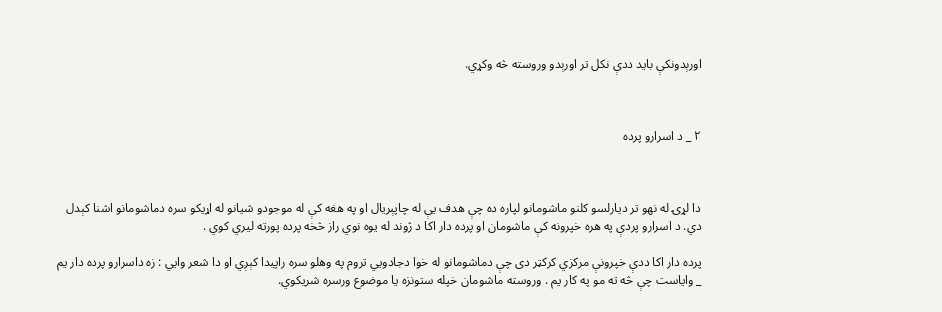اورېدونکې بايد ددې نکل تر اورېدو وروسته څه وکړي.



٢ _ د اسرارو پرده



دا لړۍ له نهو تر ديارلسو کلنو ماشومانو لپاره ده چې هدف يې له چاپېريال او په هغه کې له موجودو شيانو له اړيکو سره دماشومانو اشنا کېدل دي. د اسرارو پردې په هره خپرونه کې ماشومان او پرده دار اکا د ژوند له يوه نوي راز څخه پرده پورته ليري کوي .

پرده دار اکا ددې خپرونې مرکزي کرکټر دی چې دماشومانو له خوا دجادويي تروم په وهلو سره راپيدا کېږي او دا شعر وايي : زه داسرارو پرده دار يم _ واياست چې څه ته مو په کار يم . وروسته ماشومان خپله ستونزه يا موضوع ورسره شريکوي.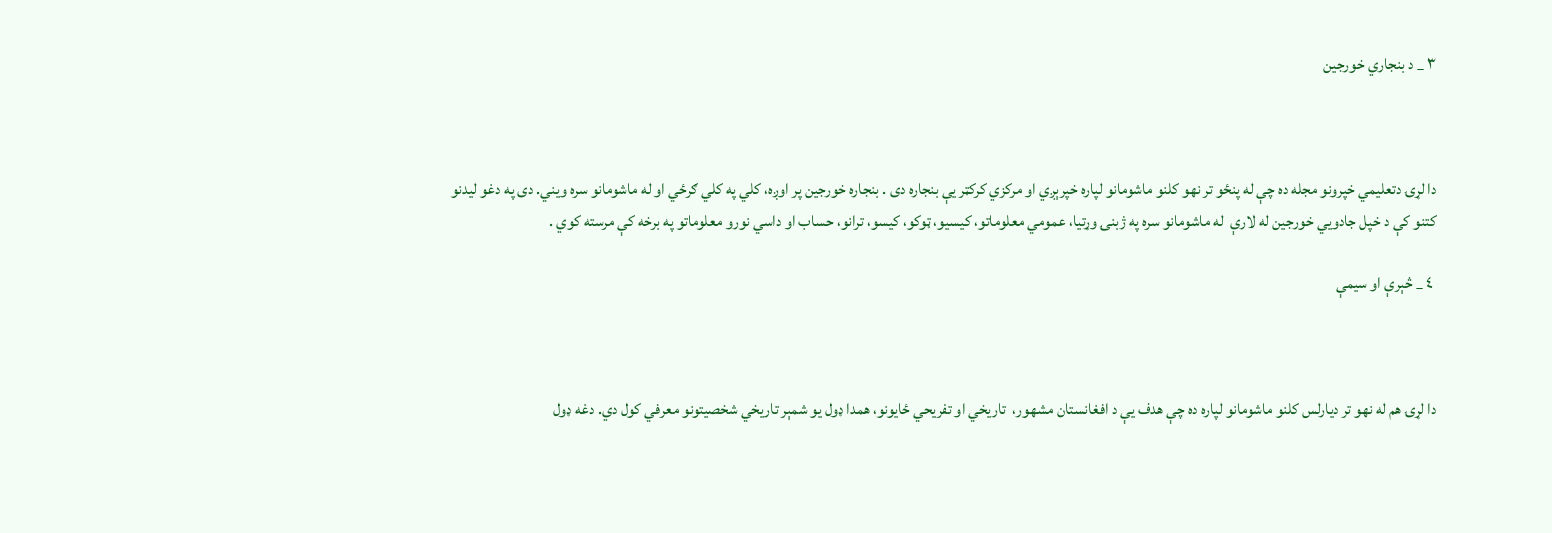٣ _ د بنجاري خورجين



دا لړۍ دتعليمي خپرونو مجله ده چې له پنځو تر نهو کلنو ماشومانو لپاره خپرېږي او مرکزي کرکټر يې بنجاره دی . بنجاره خورجين پر اوږه، کلي په کلي ګرځي او له ماشومانو سره ويني. دی په دغو ليدنو کتنو کې د خپل جادويي خورجين له لارې  له ماشومانو سره په ژبنۍ وړتيا، عمومي معلوماتو، کيسيو، ټوکو، کيسو، ترانو، حساب او داسي نورو معلوماتو په برخه کې مرسته کوي .

 ٤ _ څېرې او سيمې



دا لړۍ هم له نهو تر ديارلس کلنو ماشومانو لپاره ده چې هدف يې د افغانستان مشهور،  تاريخي او تفريحي ځايونو، همدا ډول يو شمېر تاريخي شخصيتونو معرفي کول دي. دغه ډول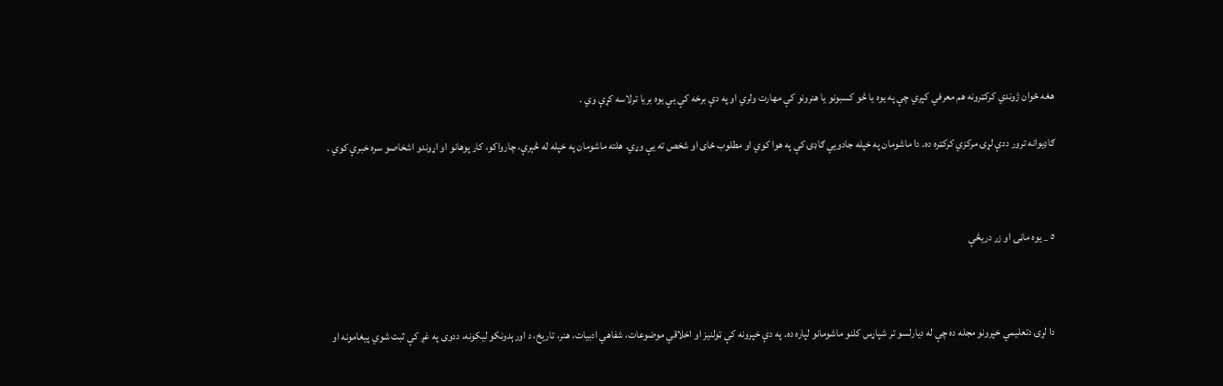هغه ځوان ژوندي کرکټرونه هم معرفي کېږي چې په يوه يا څو کسبونو يا هنرونو کې مهارت ولري او په دې برخه کې يې يوه بريا ترلاسه کړې وي .

ګاډيوانه ترور ددې لړۍ مرکزي کرکټره ده. دا ماشومان په خپله جادويي ګاډۍ کې په هوا کوي او مطلوب ځای او شخص ته يې وړي. هلته ماشومان په خپله له څېرې، چارواکو، کار پوهانو او اړوندو اشخاصو سره خبرې کوي .



٥ _ يوه ماڼۍ او زر دريڅې



دا لړۍ دتعليمي خپرونو مجله ده چې له ديارلسو تر شپاړس کلنو ماشومانو لپاره ده. په دې خپرونه کې ټولنيز او اخلاقي موضوعات، شفاهي ادبيات، هنر، تاريخ، د اورېدونکو ليکونه، ددوی په غږ کې ثبت شوي پيغامونه او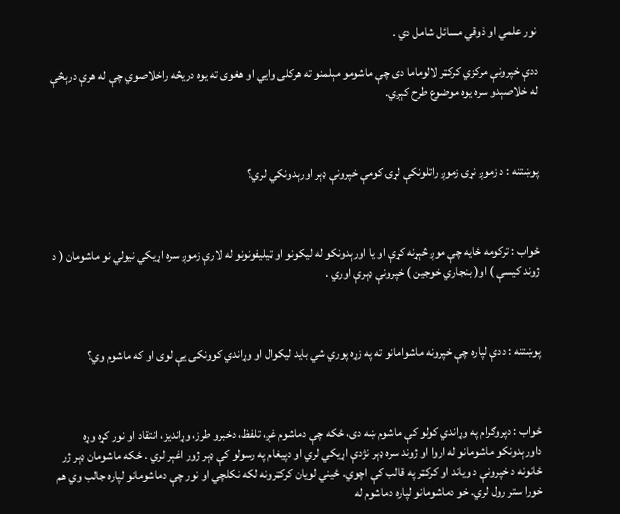نور علمي او ذوقي مسائل شامل دي .

ددې خپرونې مرکزي کرکټر لالوماما دی چې ماشومو مېلمنو ته هرکلی وايي او هغوی ته يوه دريڅه راخلاصوي چې له هرې درېڅې له خلاصېدو سره يوه موضوع طرح کېږي.



پوښتنه : د زموږ نړۍ زموږ راتلونکې لړۍ کومې خپرونې ډېر اورېدونکي لري؟



ځواب : ترکومه ځايه چې موږ څېړنه کړې او يا اورېدونکو له ليکونو او ټيليفونونو له لارې زموږ سره اړيکي نيولي نو ماشومان ( د ژوند کيسې ) او( بنجاري خوجين ) خپرونې ډېرې اوري .



پوښتنه : ددې لپاره چې خپرونه ماشوامانو ته په زړه پوري شي بايد ليکوال او وړاندي کوونکی يې لوی او که ماشوم وي؟



ځواب : دپروګرام په وړاندي کولو کې ماشوم ښه دی، ځکه چې دماشوم غږ، تلفظ، دخبرو طرز، وړانديز، انتقاد او نور کړه وړه داورېدونکو ماشومانو له اروا او ژوند سره ډېر نژدې اړيکي لري او دپيغام په رسولو کې ډېر ژور اغېر لري . ځکه ماشومان ډېر ژر ځانونه د خپرونې د وياند او کرکټر په قالب کې اچوي. ځيني لويان کرکټرونه لکه نکلچي او نور چې دماشومانو لپاره جالب وي هم خورا ستر رول لري. خو دماشومانو لپاره دماشوم له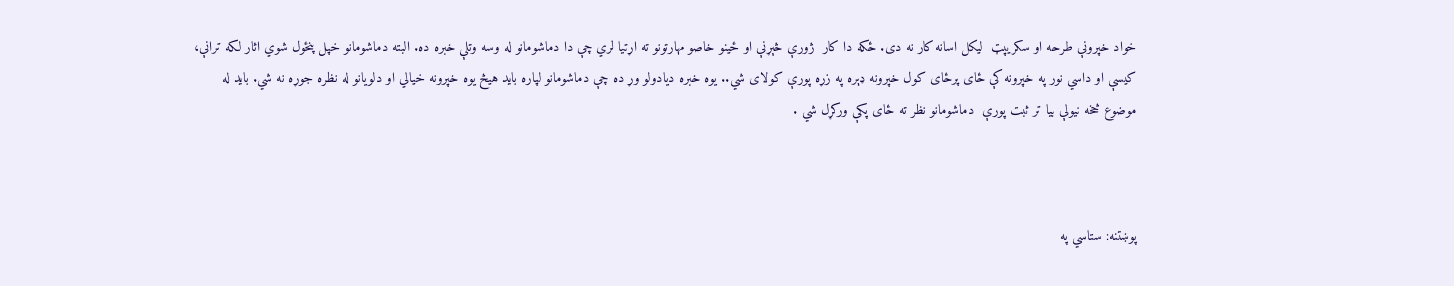خواد خپرونې طرحه او سکريپټ  ليکل اسانه کار نه دی. ځکه دا کار  ژورې څېړنې او ځينو خاصو مهارتونو ته اړتيا لري چې دا دماشومانو له وسه وتلې خبره ده. البته دماشومانو خپل پنځول شوي اثار لکه ترانې، کيسې او داسي نور په خپرونه کې ځای پرځای کول خپرونه ډېره په زړه پورې کولای شي.. يوه خبره ديادولو وړ ده چې دماشومانو لپاره بايد هيڅ يوه خپرونه خيالي او دلويانو له نظره جوړه نه شي. بايد له موضوع څخه نيولې بيا تر ثبت پورې  دماشومانو نظر ته ځای پکې ورکړل شي .



پوښتنه: ستاسي په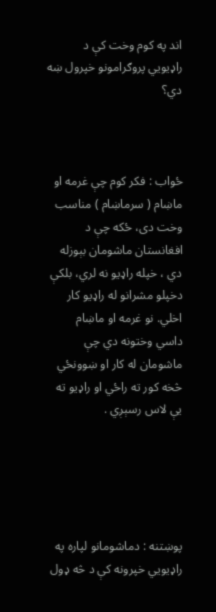اند په کوم وخت کې د راډيويي پروګرامونو خپرول ښه دي؟



ځواب : فکر کوم چې غرمه او ماښام ( سرماښام ) مناسب وخت دی، ځکه چې د افغانستان ماشومان بېوزله دي ، خپله راډيو نه لري، بلکې دخپلو مشرانو له راډيو کار اخلي. نو غرمه او ماښام داسي وختونه دي چې ماشومان له کار او ښوونځي څخه کور ته راځي او راډيو ته يې لاس رسېږي .





پوښتنه : دماشومانو لپاره په راډيويي خپرونه کې د څه ډول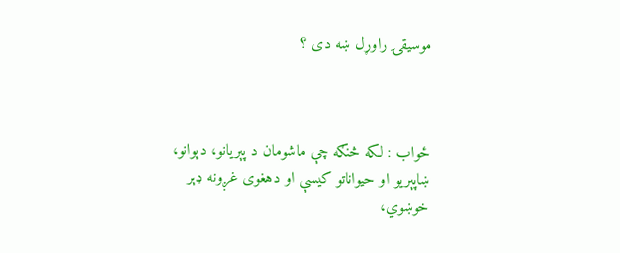موسيقۍ راوړل ښه دی ؟



ځواب : لکه څنګه چې ماشومان د پېريانو، دېوانو، ښاپېريو او حيواناتو کيسې او دهغوی غږونه ډېر خوښوي،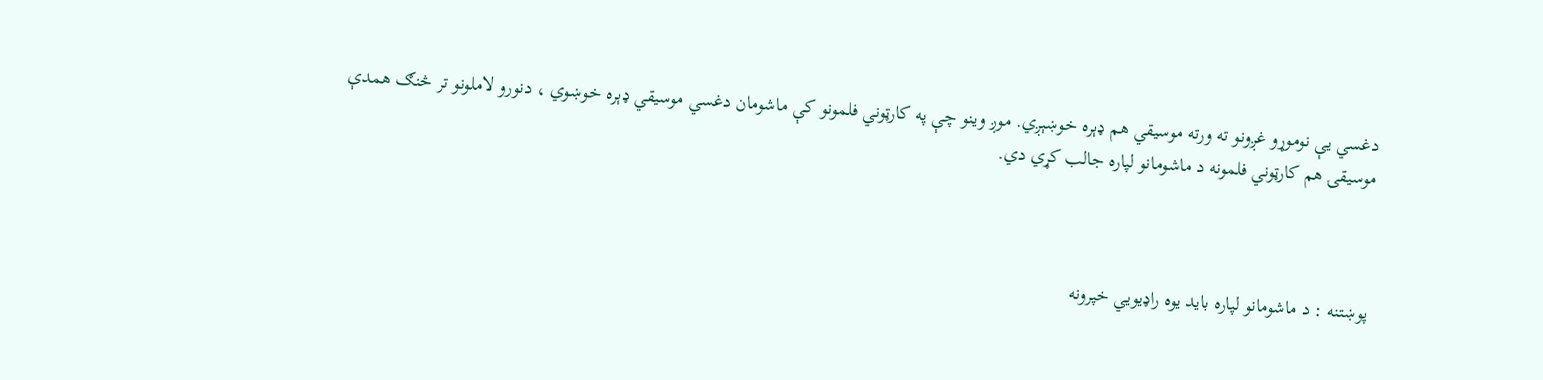دغسي يې نوموړو غږونو ته ورته موسيقي هم ډېره خوښېږي. موږ وينو چې په کارټوني فلمونو کې ماشومان دغسي موسيقي ډېره خوښوي ، دنورو لاملونو تر څنګ همدې  موسيقۍ هم کارټوني فلمونه د ماشومانو لپاره جالب کړي دي.



پوښتنه : د ماشومانو لپاره بايد يوه راډيويي خپرونه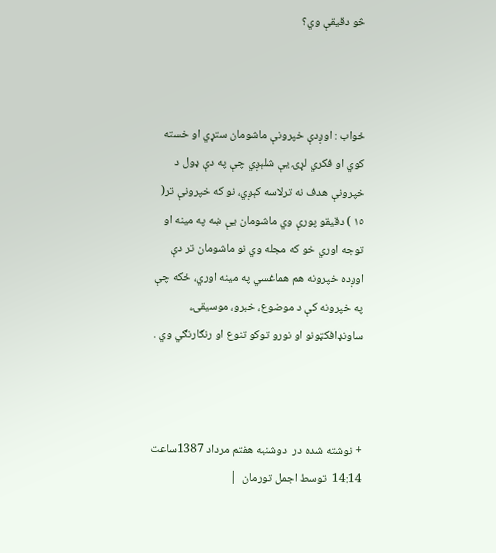څو دقيقې وي؟



ځواب : اوږدې خپرونې ماشومان ستړي او خسته کوي او فکري لړۍ يې شلېږي چې په دې ډول د خپرونې هدف نه ترلاسه کېږي، نو که خپرونې تر( ١٥ ) دقيقو پورې وي ماشومان يې ښه په مينه او توجه اوري خو که مجله وي نو ماشومان تر دې اوږده خپرونه هم هماغسي په مينه اوري، ځکه چې په خپرونه کې د موضوع، خبرو، موسيقۍ، ساونډافکټونو او نورو توکو تنوع او رنګارنګي وي .



+ نوشته شده در  دوشنبه هفتم مرداد 1387ساعت 14:14  توسط اجمل تورمان  |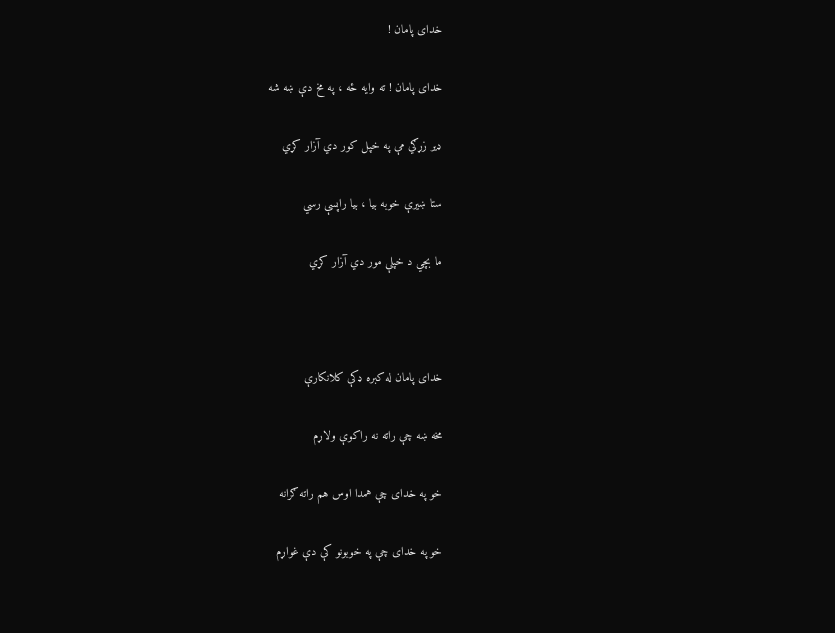خداى پامان !

خداى پامان ! ته وايه ځه ، په مخ دې ښه شه

ډير زړګي مې په خپل كور دي آزار كړي

ستا ښيرې خوبه بيا ، بيا راپسې رسي

ما بچي د خپلې مور دي آزار كړي



خداى پامان له كبره ډكې كلانكارې

مخه ښه چې راته نه راكوې ولاړم

خو په خداى چې همدا اوس هم راته ګرانه

خو په خداى چې په خوبونو كې دې غواړم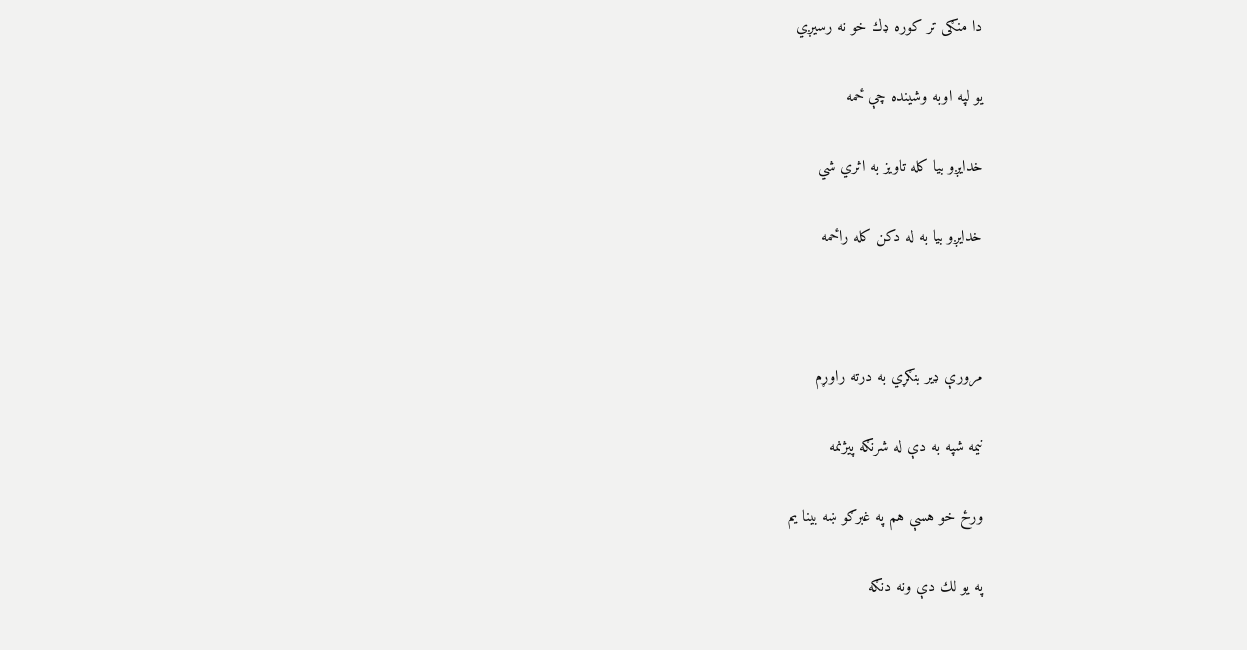دا منګى تر كوره ډك خو نه رسيږي

يو لپه اوبه وشينده چې ځمه

خدايږو بيا كله تاويز به اثري شي

خدايږو بيا به له دكن كله راځمه



مرورې ډير بنګړي به درته راوړم

نيمه شپه به دې له شرنګه پيژنمه

ورځ خو هسې هم په غبرګو ښه بينا يم

په يو لك دې ونه دنګه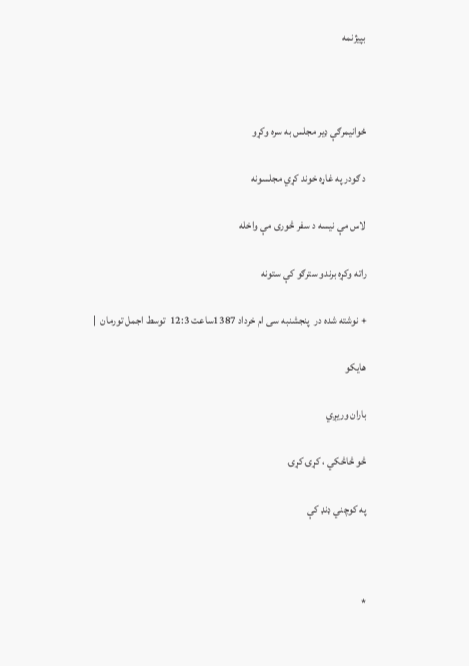بپيژنمه



ځوانيمرګې ډير مجلس به سره وكړو

د ګودر په غاړه خوند كړي مجلسونه

لاس مې نيسه د سفر څورى مې واخله

راته وكړه برندو سترګو كې ستونه

+ نوشته شده در  پنجشنبه سی ام خرداد 1387ساعت 12:3  توسط اجمل تورمان  |

هايكو

باران وريږي

څو څاڅكي ، كړۍ كړۍ

په كوچني ډنډ كې



*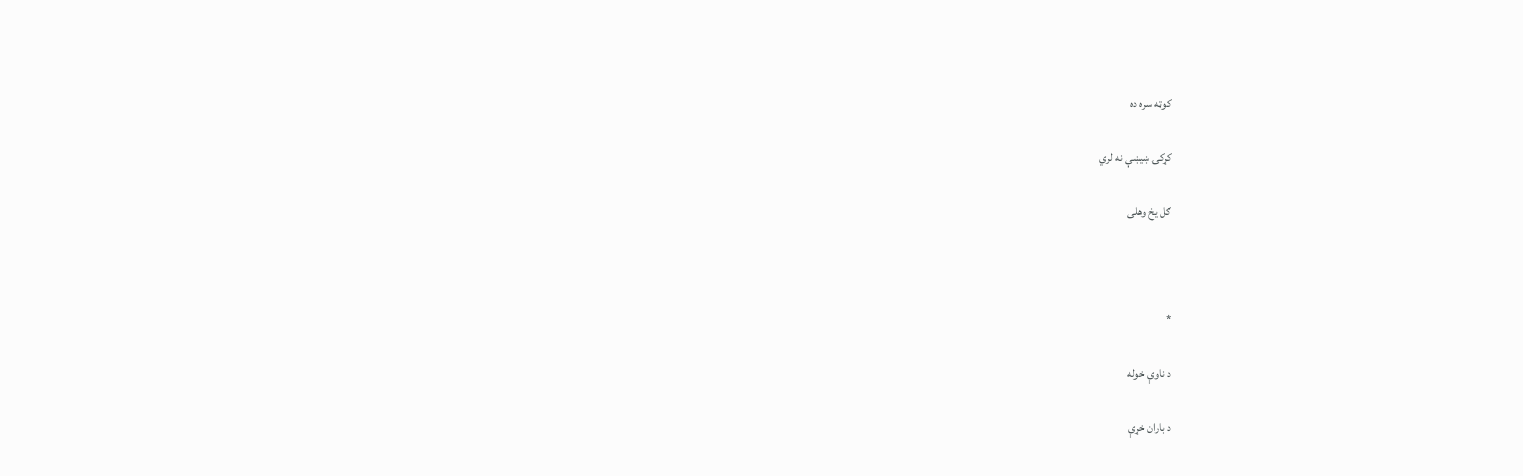كوټه سره ده

كړكۍ ښيښې نه لري

ګل يخ وهلى



*

د ناوې خوله

د باران خړې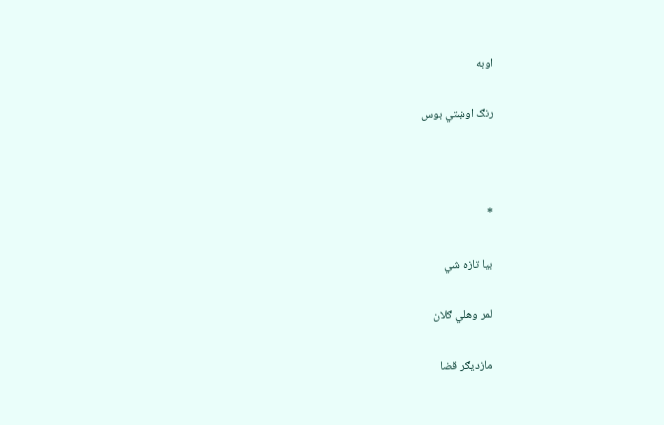اوبه

رنګ اوښتي بوس



*

بيا تازه شي

لمر وهلي ګلان

مازديګر قضا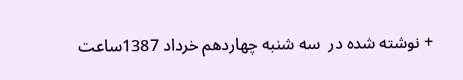+ نوشته شده در  سه شنبه چهاردهم خرداد 1387ساعت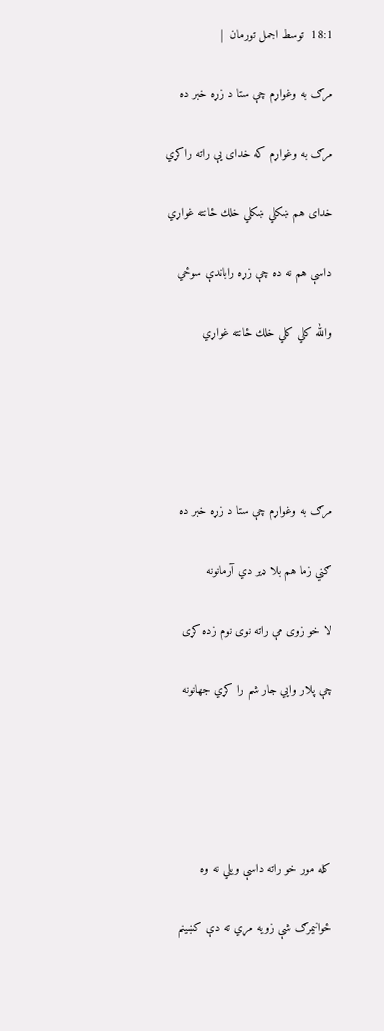18:1  توسط اجمل تورمان  |

مرګ به وغواړم چې ستا د زړه خبر ده

مرګ به وغواړم كه خداى يې راته راكړي

خداى هم ښكلي ښكلي خلك ځانته غواړي

داسې هم نه ده چې زړه راباندې سوځي

والله كلي كلي خلك ځانته غواړي





مرګ به وغواړم چې ستا د زړه خبر ده

ګني زما هم بلا ډير دي آرمانونه

لا خو زوى مې راته نوى نوم زده كړى

چې پلار وايي جار شم را كړي جهانونه





كله مور خو راته داسې ويلي نه وه

ځوانيمرګ شې زويه مړي ته دې كښينم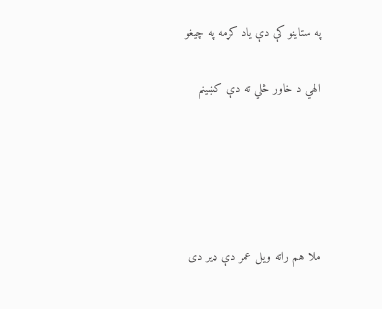په ستاينو كې دې ياد كړمه په چيغو

الهي د خاور څلي ته دې كښينم





ملا هم راته ويل عمر دې ډير دى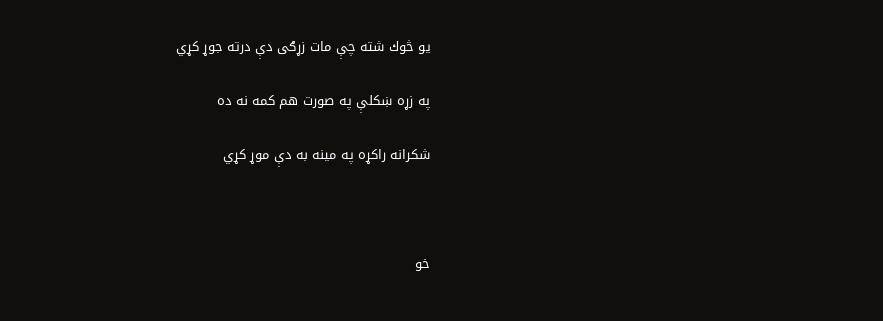يو څوك شته چې مات زړګى دې درته جوړ كړي

په زړه ښكلې په صورت هم كمه نه ده

شكرانه راكړه په مينه به دې موړ كړي



خو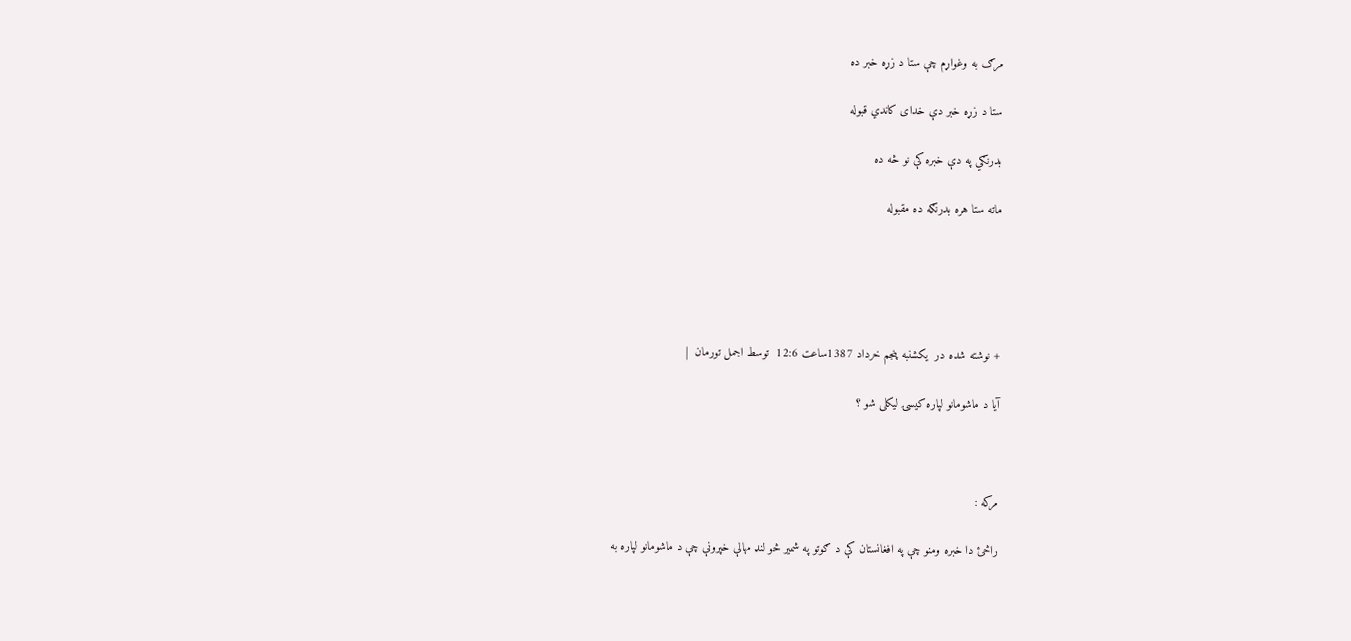مرګ به وغواړم چې ستا د زړه خبر ده

ستا د زړه خبر دې خداى كاندي قبوله

بدرنګي په دې خبره كې نو څه ده

ماته ستا هره بدرنګه ده مقبوله





+ نوشته شده در  یکشنبه پنجم خرداد 1387ساعت 12:6  توسط اجمل تورمان  |

آيا د ماشومانو لپاره كيسۍ ليكلى شو ؟



مركه :

راڅئ دا خبره ومنو چې په افغانستان كې د ګوتو په شمير څو لنډ مهالې خپرونې چې د ماشومانو لپاره به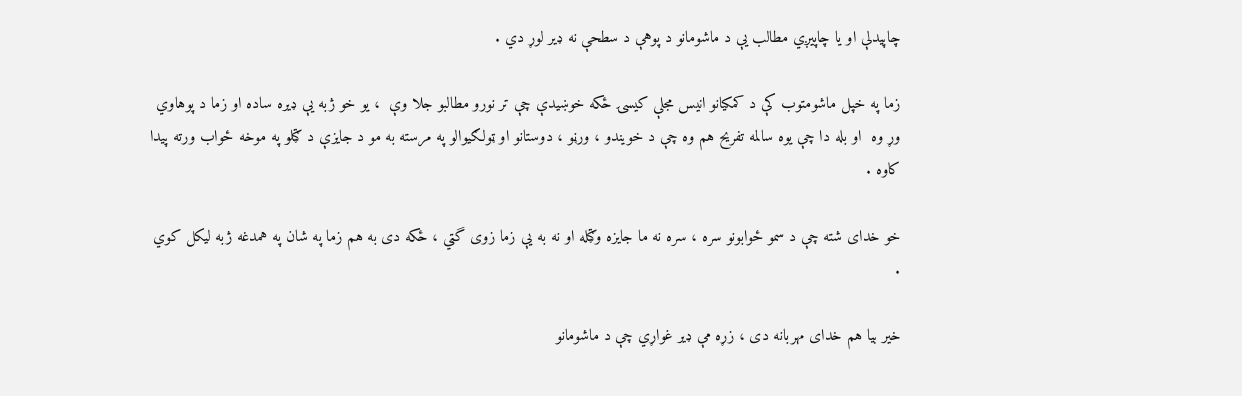چاپيدلې او يا چاپيږي مطالب يې د ماشومانو د پوهې د سطحې نه ډير لوړ دي .

زما په خپل ماشومتوب كې د كمكيانو انيس مجلې كيسۍ ځكه خوښيدې چې تر نورو مطالبو جلا وې  ، يو خو ژبه يې ډيره ساده او زما د پوهاوي وړ وه  او بله دا چې يوه سالمه تفريح هم وه چې د خويندو ، ورڼو ، دوستانو او ټولګيوالو په مرسته به مو د جايزې د ګټلو په موخه ځواب ورته پيدا كاوه .

خو خداى شته چې د سمو ځوابونو سره ، سره نه ما جايزه وګټله او نه به يې زما زوى گټي ، ځكه دى به هم زما په شان په همدغه ژبه ليكل كوي .

خير بيا هم خداى مهربانه دى ، زړه مې ډير غواړي چې د ماشومانو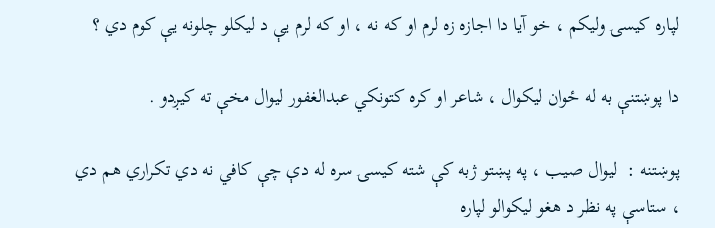لپاره كيسۍ وليكم ، خو آيا دا اجازه زه لرم او كه نه ، او كه لرم يې د ليكلو چلونه يې كوم دي ؟

دا پوښتنې به له ځوان ليكوال ، شاعر او كره كتونكي عبدالغفور ليوال مخې ته كيږدو .

پوښتنه :  ليوال صيب ، په پښتو ژبه كې شته كيسۍ سره له دې چې كافي نه دي تكراري هم دي ، ستاسې په نظر د هغو ليكوالو لپاره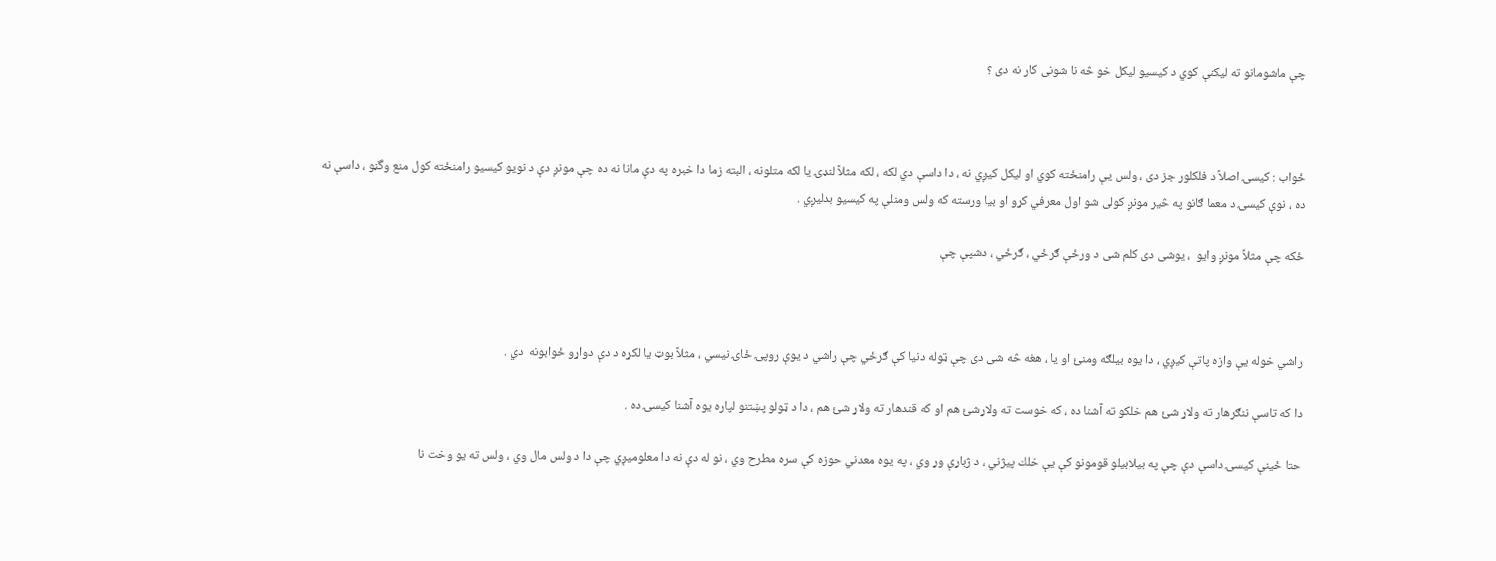چې ماشومانو ته ليكنې كوي د كيسيو ليكل خو څه نا شونى كار نه دى ؟



ځواب : كيسۍ اصلاً د فلكلور جز دى ، ولس يې رامنځته كوي او ليكل كيږي نه ، دا داسې دي لكه ، لكه مثلاً لنډۍ يا لكه متلونه ، البته زما دا خبره په دې مانا نه ده چې مونږ دې د نويو كيسيو رامنځته كول منع وگڼو ، داسې نه ده ، نوې كيسۍ د معما ګانو په څير مونږ كولى شو اول معرفي كړو او بيا ورسته كه ولس ومنلې په كيسيو بدليږي .

ځكه چې مثلاً مونږ وايو  ، يوشى دى كلم شى د ورځې ګرځي ، ګرځي ، دشپې چې



راشي خوله يې وازه پاتې كيږي ، دا يوه بيلګه ومنئ او يا ، هغه څه شى دى چې ټوله دنيا كې ګرځي چې راشي د يوې روپۍ ځاۍ نيسي ، مثلاً بوټ يا لكړه د دې دواړو ځوابونه  دي .

دا كه تاسې ننګرهار ته ولاړ شئ هم خلكو ته آشنا ده ، كه خوست ته ولاړشئ هم او كه قندهار ته ولاړ شئ هم ، دا د ټولو پښتنو لپاره يوه آشنا كيسۍ ده .

حتا ځينې كيسۍ داسې دې چې په بيلابيلو قومونو كې يې خلك پيژني ، د ژباړې وړ وي ، په يوه معدني حوزه كې سره مطرح وي ، نو له دې نه دا معلوميږي چې دا د ولس مال وي ، ولس ته يو وخت نا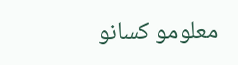معلومو كسانو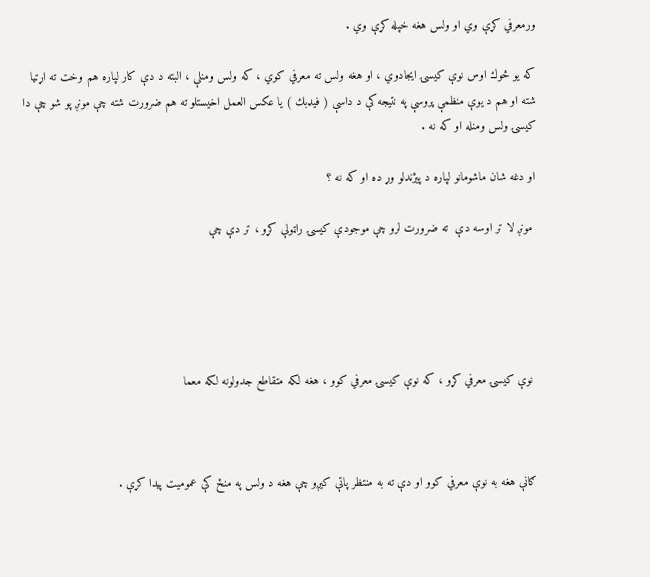ورمعرفي كړې وي او ولس هغه خپله كړې وي .

كه يو څوك اوس نوې كيسۍ ايجادوي ، او هغه ولس ته معرفي كوي ، كه ولس ومنلې ، البته د دې كار لپاره هم وخت ته اړتيا شته او هم د يوې منظمې پروسې په نتيجه كې د داسې ( فيډبك ) يا عكس العمل اخيستلو ته هم ضرورت شته چې مونږ پو شو چې دا كيسۍ ولس ومنله او كه نه .

او دغه شان ماشومانو لپاره د پيژندلو وړ ده او كه نه ؟

 مونږ لا تر اوسه دې  ته ضرورت لرو چې موجودې كيسۍ راټولې كړو ، تر دې چې





 نوې كيسۍ معرفي كړو ، كه نوې كيسۍ معرفي كوو ، هغه لكه متقاطع جدولونه لكه معما



ګانې هغه به نوې معرفي كوو او دې ته به منتظر پاتې كيږو چې هغه د ولس په منځ كې عموميت پيدا كړې .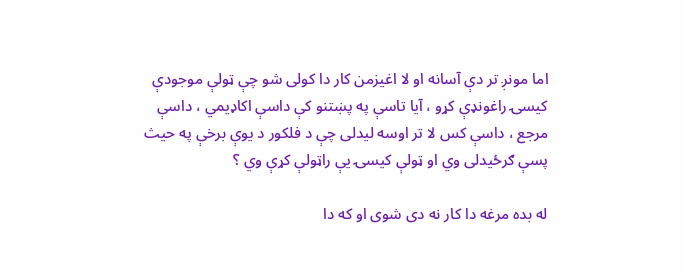اما مونږ تر دې آسانه او لا اغيزمن كار دا كولى شو چې ټولې موجودې كيسۍ راغونډې كړو ، آيا تاسې په پښتنو كې داسې اكاډيمي ، داسې مرجع ، داسې كس لا تر اوسه ليدلى چې د فلكور د يوې برخې په حيث پسې ګرځيدلى وي او ټولې كيسۍ يې راټولې كړې وي ؟

له بده مرغه دا كار نه دى شوى او كه دا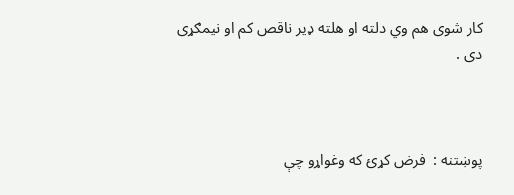كار شوى هم وي دلته او هلته ډير ناقص كم او نيمګړى دى .



پوښتنه :  فرض كړئ كه وغواړو چې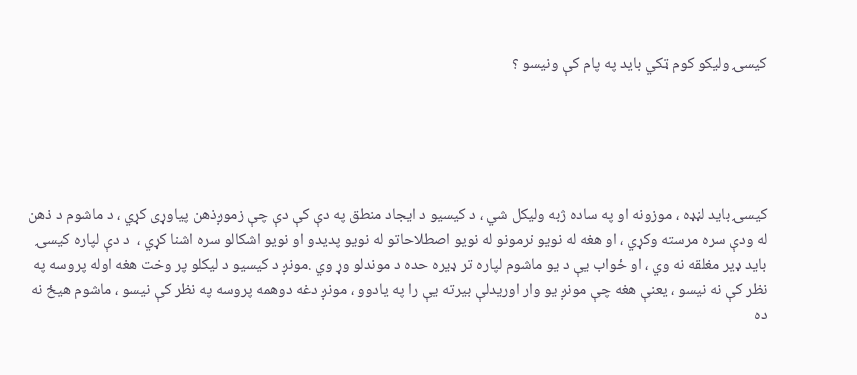كيسۍ وليكو كوم ټكي بايد په پام كې ونيسو ؟





كيسۍ بايد لڼډه ، موزونه او په ساده ژبه وليكل شي ، د كيسيو د ايجاد منطق په دې كې دې چې زموږذهن پياوړى كړي ، د ماشوم د ذهن له ودې سره مرسته وكړي ، او هغه له نويو نرمونو له نويو اصطلاحاتو له نويو پديدو او نويو اشكالو سره اشنا كړي ،  د دې لپاره كيسۍ بايد ډير مغلقه نه وي ، او ځواب يې د يو ماشوم لپاره تر ډيره حده د موندلو وړ وي .مونږ د كيسيو د ليكلو پر وخت هغه اوله پروسه په نظر كې نه نيسو ، يعنې هغه چې مونږ يو وار اوريدلې بيرته يې را په يادوو ، مونږ دغه دوهمه پروسه په نظر كې نيسو ، ماشوم هيځ نه ده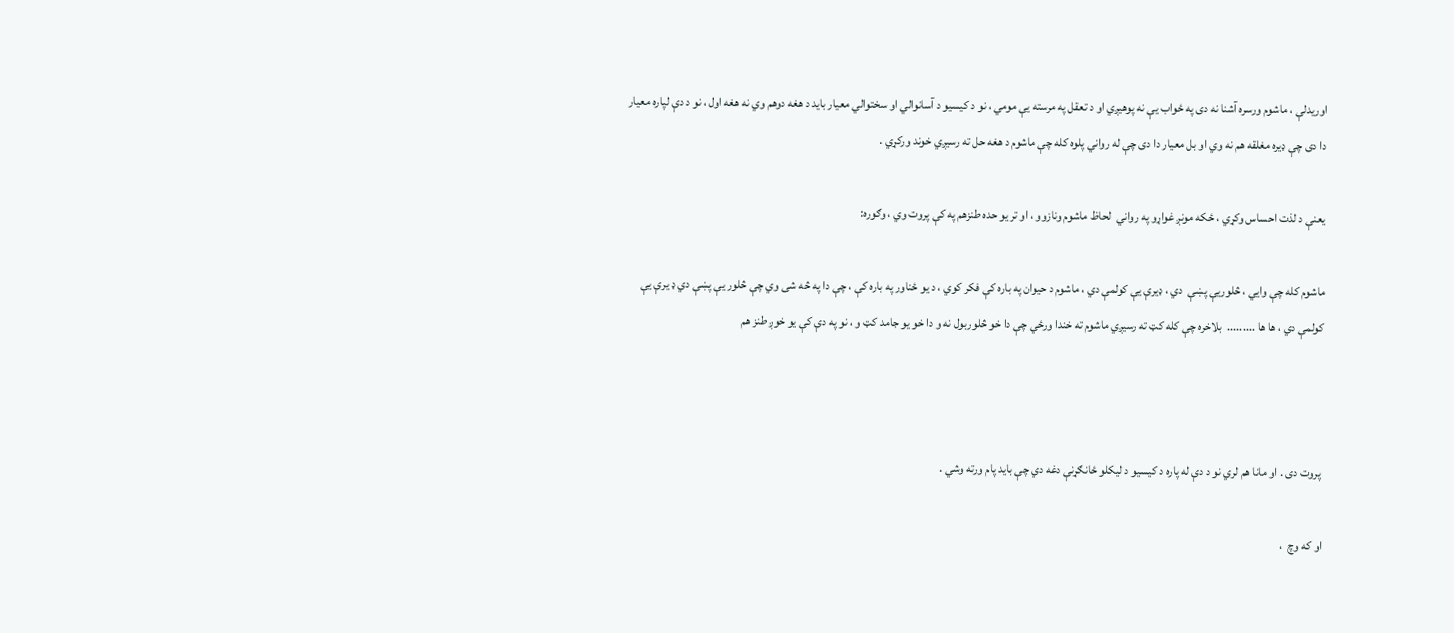اوريدلې ، ماشوم ورسره آشنا نه دى په ځواب يې نه پوهيږي او د تعقل په مرسته يې مومي ، نو د كيسيو د آسانوالي او سختوالي معيار بايد د هغه دوهم وي نه هغه اول ، نو د دې لپاره معيار دا دى چې ډيره مغلقه هم نه وي او بل معيار دا دى چې له رواني پلوه كله چې ماشوم د هغه حل ته رسيږي خوند وركړي .

يعنې د لذت احساس وكړي ، ځكه مونږ غواړو په رواني  لحاظ ماشوم ونازوو ، او تر يو حده طنزهم په كې پروت وي ، وګوره:

ماشوم كله چې وايي ، څلوريې پښې  دي ، ډيرې يې كولمې دي ، ماشوم د حيوان په باره كې فكر كوي ، د يو ځناور په باره كې ، چې دا په څه شى وي چې څلور يې پښې دي ډ يرې يې كولمې دي ، ها ها .........  بلاخره چې كله كټ ته رسيږي ماشوم ته خندا ورځي چې دا خو څلوربول نه و دا خو يو جامد كټ و ، نو په دې كې يو خوږ طنز هم



 پروت دى . او مانا هم لري نو د دې له پاره د كيسيو د ليكلو ځانګړنې دغه دي چې بايد پام ورته وشي .

او كه وچ  ،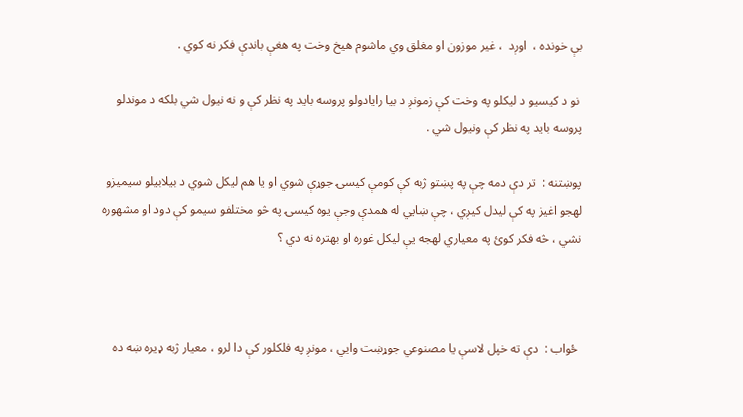بې خونده ،  اوږد  ، غير موزون او مغلق وي ماشوم هيخ وخت په هغې باندې فكر نه كوي .

 نو د كيسيو د ليكلو په وخت كې زمونږ د بيا رايادولو پروسه بايد په نظر كې و نه نيول شي بلكه د موندلو پروسه بايد په نظر كې ونيول شي .

پوښتنه :  تر دې دمه چې په پښتو ژبه كې كومې كيسۍ جوړې شوي او يا هم ليكل شوي د بيلابيلو سيميزو لهجو اغيز په كې ليدل كيږي ، چې ښايي له همدې وجې يوه كيسۍ په څو مختلفو سيمو كې دود او مشهوره نشي ، څه فكر كوئ په معياري لهجه يې ليكل غوره او بهتره نه دي ؟



 ځواب :  دې ته خپل لاسې يا مصنوعي جوړښت وايي ، مونږ په فلكلور كې دا لرو ، معيار ژبه ډيره ښه ده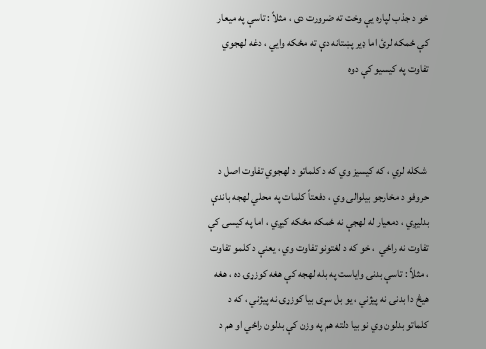خو د جذب لپاره يې وخت ته ضرورت دى ، مثلاً : تاسې په ميعار كې ځمكه لرئ اما ډير پښتانه دې ته مځكه وايي ، دغه لهجوي تفاوت په كيسيو كې دوه



 شكله لري ، كه كيسيز وي كه د كلماتو د لهجوي تفاوت اصل د حروفو د مخارجو بيلوالى وي ، دفعتاً كلمات په محلي لهجه باندې بدليږي ، دمعيار له لهجې نه ځمكه مځكه كيږي ، اما په كيسۍ كې تفاوت نه راځي  ، خو كه د لغتونو تفاوت وي ، يعنې د كلمو تفاوت ، مثلاً : تاسې بدنۍ واياست په بله لهجه كې هغه كوزړۍ ده ، هغه هيڅ دا بدنۍ نه پيژني ، يو بل سړى بيا كوزړۍ نه پيژني ، كه د كلماتو بدلون وي نو بيا دلته هم په وزن كې بدلون راځي او هم د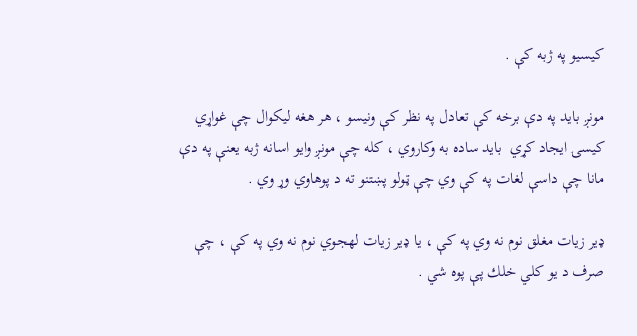كيسيو په ژبه كې .

مونږ بايد په دې برخه كې تعادل په نظر كې ونيسو ، هر هغه ليكوال چې غواړي كيسۍ ايجاد كړي  باید ساده به وکاروي ، کله چې مونږ وايو اسانه ژبه يعنې په دې مانا چې داسې لغات په كې وي چې ټولو پښتنو ته د پوهاوي وړ وي .

ډير زيات مغلق نوم نه وي په كې ، يا ډير زيات لهجوي نوم نه وي په كې ، چې صرف د يو كلي خلك پې پوه شي .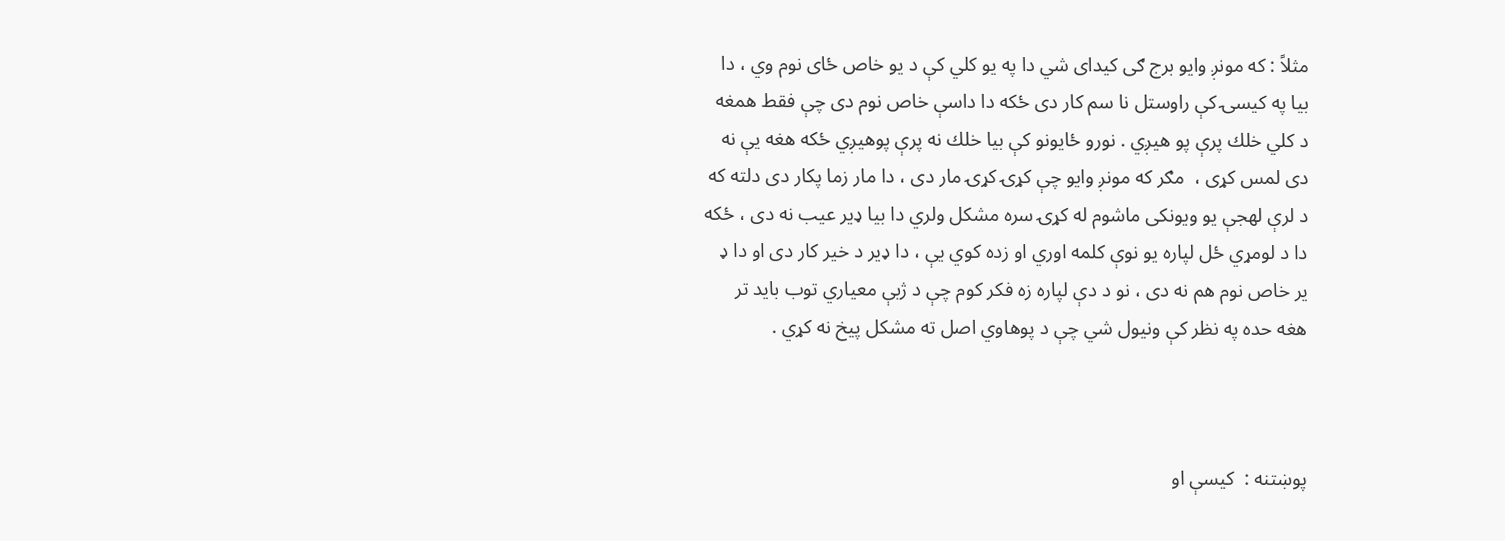مثلاً : كه مونږ وايو برج ګى كيداى شي دا په يو كلي كې د يو خاص ځاى نوم وي ، دا بيا په كيسۍ كې راوستل نا سم كار دى ځكه دا داسې خاص نوم دى چې فقط همغه د كلي خلك پرې پو هيږي . نورو ځايونو كې بيا خلك نه پرې پوهيږي ځكه هغه يې نه دى لمس كړى ،  مګر كه مونږ وايو چې كړۍ كړۍ مار دى ، دا مار زما پكار دى دلته كه د لرې لهجې يو ويونكى ماشوم له كړۍ سره مشكل ولري دا بيا ډير عيب نه دى ، ځكه دا د لومړي ځل لپاره يو نوې كلمه اوري او زده كوي يې ، دا ډير د خير كار دى او دا ډ ير خاص نوم هم نه دى ، نو د دې لپاره زه فكر كوم چې د ژبې معياري توب بايد تر هغه حده په نظر كې ونيول شي چې د پوهاوي اصل ته مشكل پيخ نه كړي .



پوښتنه :  كيسې او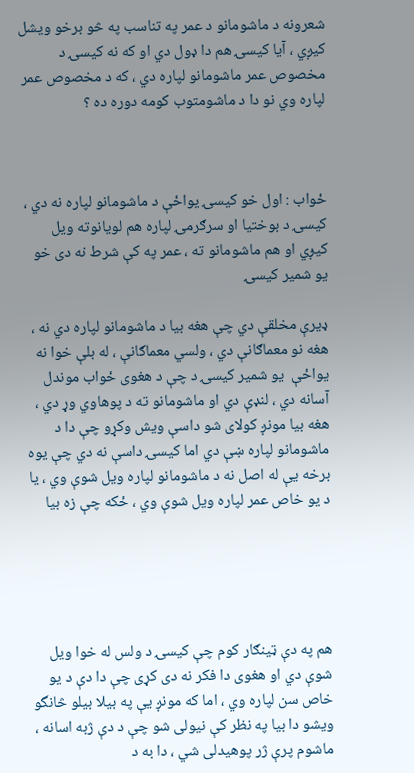شعرونه د ماشومانو د عمر په تناسب په څو برخو ويشل كيږي ، آيا كيسۍ هم دا ډول دي او كه نه كيسۍ د مخصوص عمر ماشومانو لپاره دي ، كه د مخصوص عمر لپاره وي نو دا د ماشومتوب كومه دوره ده ؟



ځواب : اول خو كيسۍ يواځې د ماشومانو لپاره نه دي ، كيسۍ د بوختيا او سرګرمۍ لپاره هم لويانوته ويل كيږي او هم ماشومانو ته ، عمر په كې شرط نه دى خو يو شمير كيسۍ

ډيرې مخلقې دي چې هغه بيا د ماشومانو لپاره دي نه ، هغه نو معماګانې دي ، ولسي معماګانې ، له بلې خوا نه يواځې  يو شمير كيسۍ د چې د هغوى ځواب موندل آسانه دي ، لنډې دي او ماشومانو ته د پوهاوي وړ دي ، هغه بيا مونږ كولاى شو داسې ويش وكړو چې دا د ماشومانو لپاره ښې دي اما كيسۍ داسې نه دي چې يوه برخه يې له اصل نه د ماشومانو لپاره ويل شوې وي ، يا د يو خاص عمر لپاره ويل شوې وي ، ځكه چې زه بيا





هم په دې ټينګار كوم چې كيسۍ د ولس له خوا ويل شوې دي او هغوى دا فكر نه دى كړى چې دا دې د يو خاص سن لپاره وي ، اما كه مونږ يې په بيلا بيلو څانگو ويشو دا بيا په نظر كې نيولى شو چې د دې ژبه اسانه ، ماشوم پرې ژر پوهيدلى شي ، دا به د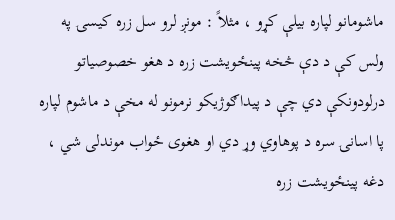ماشومانو لپاره بيلې كړو ، مثلاً : مونږ لرو سل زره كيسۍ په ولس كې د دې څخه پينځويشت زره د هغو خصوصياتو درلودونكې دي چې د پيداګوژيكو نرمونو له مخې د ماشوم لپاره پا اسانۍ سره د پوهاوي وړ دي او هغوى ځواب موندلى شي ، دغه پينځويشت زره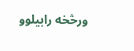ورڅخه رابيلوو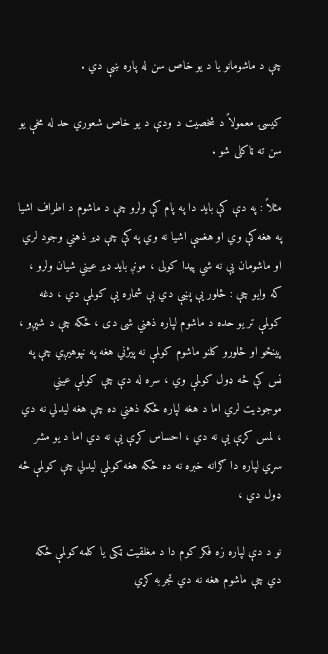چې د ماشومانو يا د يو خاص سن له پاره ښې دي .

كيسۍ معمولاً د شخصيت د ودې د يو خاص شعوري حد له مخې يو سن ته ټاكلى شو .

مثلاً : په دې كې بايد دا په پام كې ولرو چې د ماشوم د اطراف اشيا په هغه كې وي او هغسې اشيا نه وي په كې چې ډير ذهني وجود لري او ماشومان يې نه شي پيدا كولى ، مونږ بايد ډير عيني شيان ولرو ، كه وايو چې : څلور يې پښې دي بې شماره يې كولمې دي ، دغه كولمې تر يو حده د ماشوم لپاره ذهني شى دى ، ځكه چې د شپږو ، پينځو او څلورو كلنو ماشوم كولمې نه پيژني هغه په نپوهيږي چې په نس كې څه ډول كولمې وي ، سره له دې چې كولمې عيني موجوديت لري اما د هغه لپاره ځكه ذهني ده چې هغه ليدلي نه دي ، لمس كړې يې نه دي ، احساس كړې يې نه دي اما د يو مشر سړي لپاره دا ګرانه خبره نه ده ځكه هغه كولمې ليدلي چې كولمې څه ډول دي ،

نو د دې لپاره زه فكر كوم دا د مغلقيت ټكى يا كلمه كولمې ځكه دي چې ماشوم هغه نه دي تجربه كړي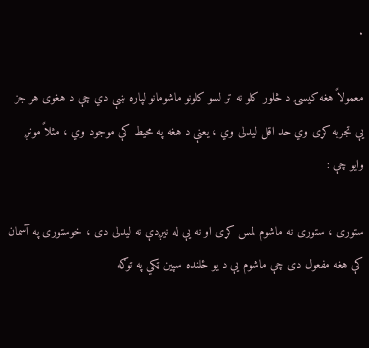.

معمولاً هغه كيسۍ د څلور كلو نه تر لسو كلونو ماشومانو لپاره ښې دي چې د هغوى هر جز يې تجربه كړى وي حد اقل ليدلى وي ، يعنې د هغه په محيط كې موجود وي ، مثلاً مونږ وايو چې :

ستورى ، ستورى نه ماشوم لمس كړى او نه يې له نيږدې نه ليدلى دى ، خوستوری په آسمان كې هغه مفعول دى چې ماشوم يې د يو ځلنده سپين ټكي په توګه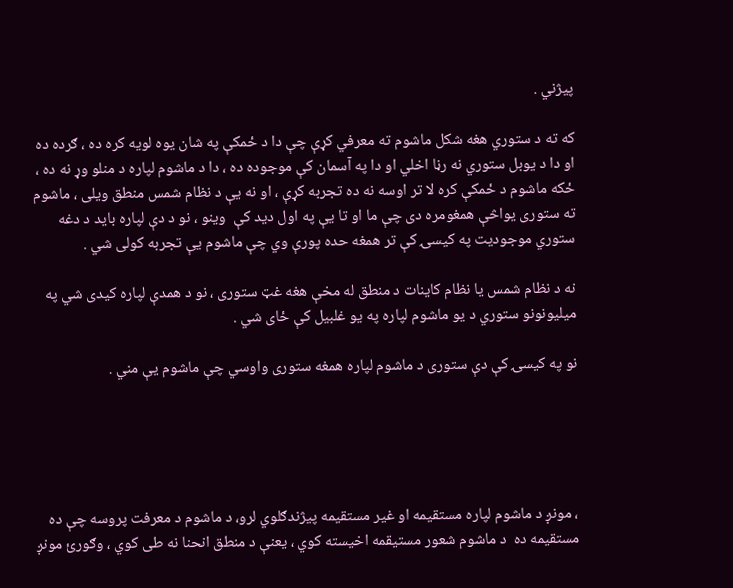پيژني .

كه ته د ستوري هغه شكل ماشوم ته معرفي كړې چې دا د ځمكې په شان يوه لويه كره ده ، ګرده ده او دا د يوبل ستوري نه رڼا اخلي او دا په آسمان كې موجوده ده ، دا د ماشوم لپاره د منلو وړ نه ده ، ځكه ماشوم د ځمكې كره لا تر اوسه نه ده تجربه كړې ، او نه يې د نظام شمس منطق ويلى ، ماشوم ته ستورى یواڅې همغومره دى چې ما او تا يې په اول ديد كې  وينو ، نو د دې لپاره بايد د دغه ستوري موجوديت په كيسۍ كې تر همغه حده پورې وي چې ماشوم يې تجربه كولى شي .

نه د نظام شمس يا نظام كاينات د منطق له مخې هغه غټ ستورى ، نو د همدې لپاره كيدى شي په ميليونونو ستوري د يو ماشوم لپاره په يو غلبيل كې ځاى شي .

نو په كيسۍ كې دې ستورى د ماشوم لپاره همغه ستورى واوسي چې ماشوم يې مني .





، مونږ د ماشوم لپاره مستقيمه او غير مستقيمه پيژندګلوي لرو، د ماشوم د معرفت پروسه چې ده مستقيمه ده  د ماشوم شعور مستيقمه اخيسته كوي ، يعنې د منطق انحنا نه طى كوي ، وګورئ مونږ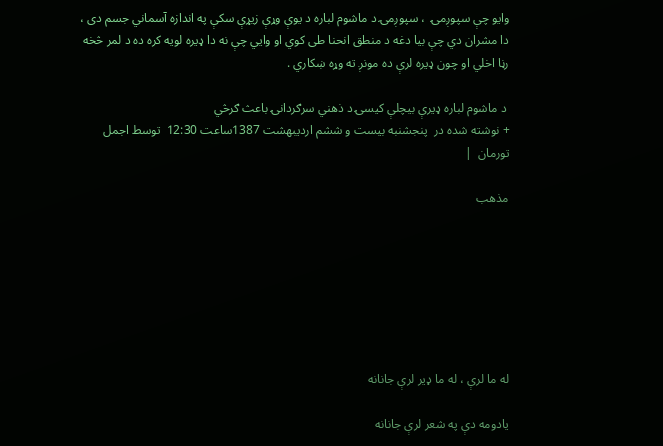وايو چې سپوږمۍ  ، سپوږمۍ د ماشوم لباره د يوې وړې زيړې سكې په اندازه آسماني جسم دى ، دا مشران دي چې بيا دغه د منطق انحنا طى كوي او وايي چې نه دا ډيره لويه كره ده د لمر څخه رڼا اخلي او چون ډيره لرې ده مونږ ته وړه ښكاري .

 د ماشوم لباره ډیرې بیچلې کیسۍ د ذهني سرګردانۍ باعث ګرڅي
+ نوشته شده در  پنجشنبه بیست و ششم اردیبهشت 1387ساعت 12:30  توسط اجمل تورمان  |

مذهب







له ما لرې ، له ما ډير لرې جانانه

يادومه دې په شعر لرې جانانه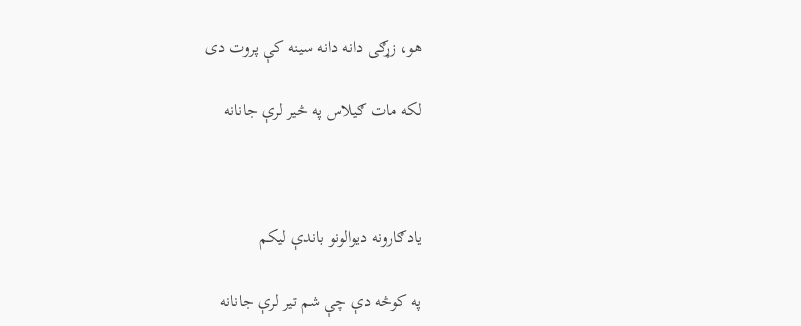هو، زړګى دانه دانه سينه كې پروت دى

لكه مات ګيلاس په څير لرې جانانه



يادګارونه ديوالونو باندې ليكم

په كوڅه دې چې شم تير لرې جانانه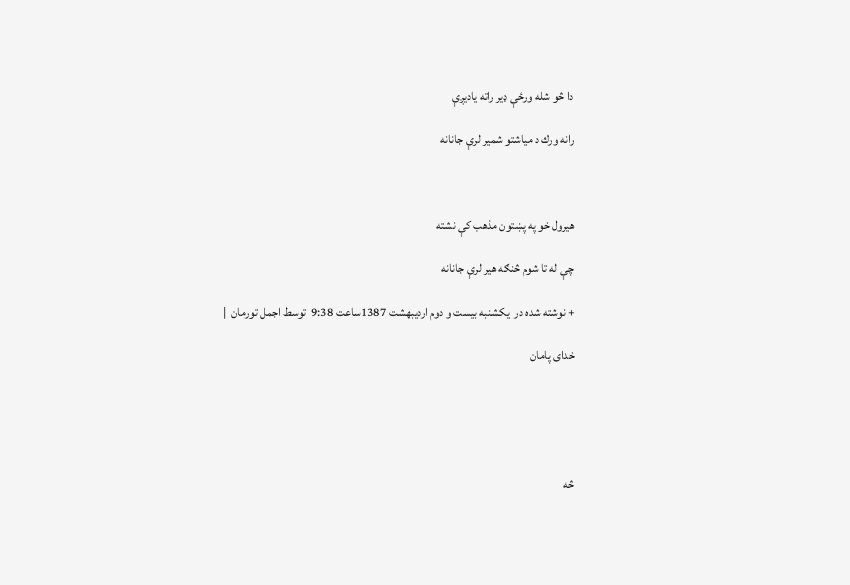دا څو شله ورځې ډير راته ياديږې

رانه ورك د مياشتو شمير لرې جانانه



هيرول خو په پښتون مذهب كې نشته

چې له تا شوم څنګه هير لرې جانانه

+ نوشته شده در  یکشنبه بیست و دوم اردیبهشت 1387ساعت 9:38  توسط اجمل تورمان  |

خداى پامان





څه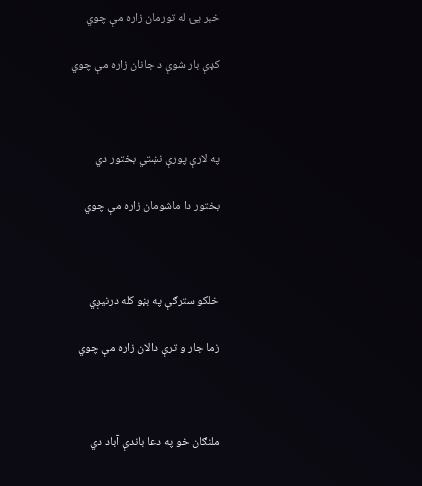خبر يئ له تورمان زاره مې چوي

كډې بار شوې د جانان زاره مې چوي



په لارې پورې نښتي بختور دي

بختور دا ماشومان زاره مې چوي



خلكو سترګې په بڼو كله درنيږي

زما جار و ترې دالان زاره مې چوي



ملنګان خو په دعا باندې آباد دي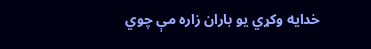خدايه وكړي يو باران زاره مې چوي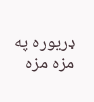ډريوره په مزه مزه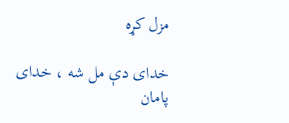مزل كړه

خداى دې مل شه ، خداى پامان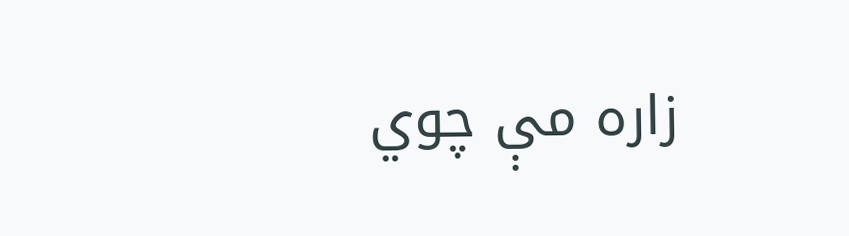زاره مې چوي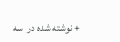+ نوشته شده در  سه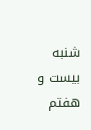شنبه بیست و هفتم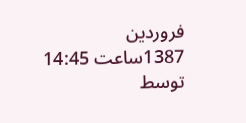فروردین 1387ساعت 14:45  توسط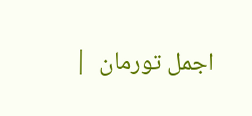اجمل تورمان  |